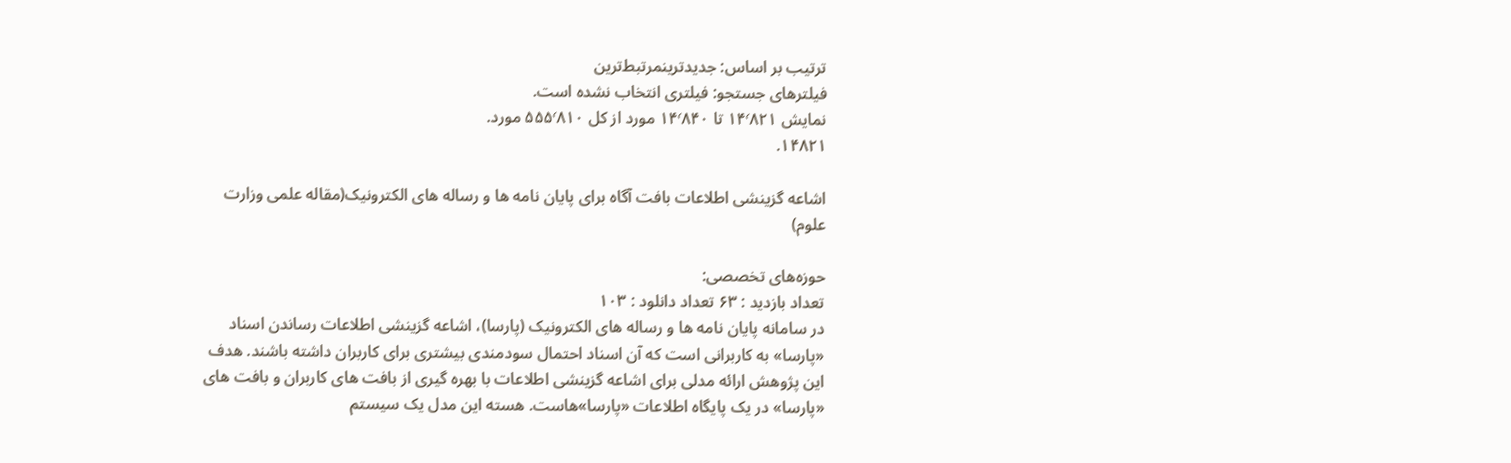ترتیب بر اساس: جدیدترینمرتبط‌ترین
فیلترهای جستجو: فیلتری انتخاب نشده است.
نمایش ۱۴٬۸۲۱ تا ۱۴٬۸۴۰ مورد از کل ۵۵۵٬۸۱۰ مورد.
۱۴۸۲۱.

اشاعه گزینشی اطلاعات بافت آگاه برای پایان نامه ها و رساله های الکترونیک(مقاله علمی وزارت علوم)

حوزه‌های تخصصی:
تعداد بازدید : ۶۳ تعداد دانلود : ۱۰۳
در سامانه پایان نامه ها و رساله های الکترونیک (پارسا)، اشاعه گزینشی اطلاعات رساندن اسناد «پارسا» به کاربرانی است که آن اسناد احتمال سودمندی بیشتری برای کاربران داشته باشند. هدف این پژوهش ارائه مدلی برای اشاعه گزینشی اطلاعات با بهره گیری از بافت های کاربران و بافت های «پارسا» در یک پایگاه اطلاعات «پارسا»هاست. هسته این مدل یک سیستم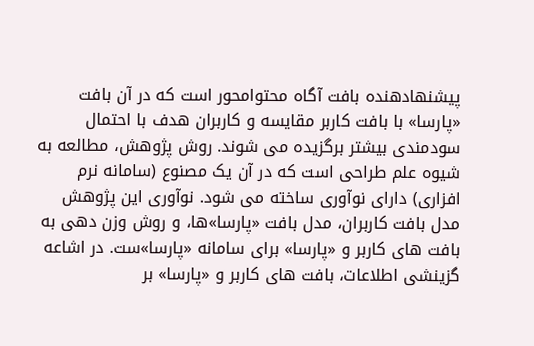پیشنهادهنده بافت آگاه محتوامحور است که در آن بافت «پارسا» با بافت کاربر مقایسه و کاربران هدف با احتمال سودمندی بیشتر برگزیده می شوند. روش پژوهش، مطالعه به شیوه علم طراحی است که در آن یک مصنوع (سامانه نرم افزاری) دارای نوآوری ساخته می شود. نوآوری این پژوهش مدل بافت کاربران، مدل بافت «پارسا»ها، و روش وزن دهی به بافت های کاربر و «پارسا» برای سامانه «پارسا»ست. در اشاعه گزینشی اطلاعات، بافت های کاربر و «پارسا» بر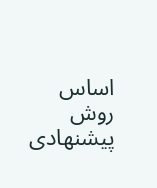اساس روش پیشنهادی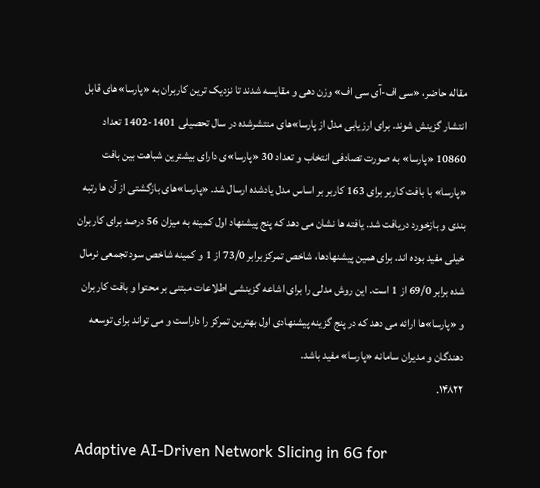مقاله حاضر، «سی اف-آی سی اف» وزن دهی و مقایسه شدند تا نزدیک ترین کاربران به «پارسا»های قابل انتشار گزینش شوند. برای ارزیابی مدل از پارسا»های منتشرشده در سال تحصیلی 1401-1402 تعداد 10860 «پارسا» به صورت تصادفی انتخاب و تعداد 30 «پارسا»ی دارای بیشترین شباهت بین بافت «پارسا» با بافت کاربر برای 163 کاربر بر اساس مدل یادشده ارسال شد. «پارسا»های بازگشتی از آن ها رتبه بندی و بازخورد دریافت شد. یافته ها نشان می دهد که پنج پیشنهاد اول کمینه به میزان 56 درصد برای کاربران خیلی مفید بوده اند. برای همین پیشنهادها، شاخص تمرکز برابر 73/0 از 1 و کمینه شاخص سود تجمعی نرمال شده برابر 69/0 از 1 است. این روش مدلی را برای اشاعه گزینشی اطلاعات مبتنی بر محتوا و بافت کاربران و «پارسا»ها ارائه می دهد که در پنج گزینه پیشنهادی اول بهترین تمرکز را داراست و می تواند برای توسعه دهندگان و مدیران سامانه «پارسا» مفید باشد.
۱۴۸۲۲.

Adaptive AI-Driven Network Slicing in 6G for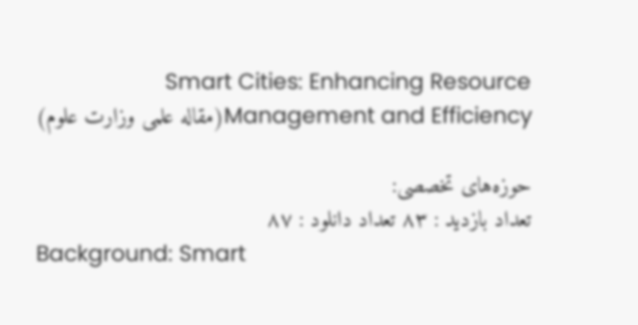Smart Cities: Enhancing Resource Management and Efficiency(مقاله علمی وزارت علوم)

حوزه‌های تخصصی:
تعداد بازدید : ۸۳ تعداد دانلود : ۸۷
Background: Smart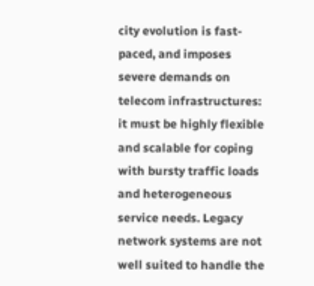city evolution is fast-paced, and imposes severe demands on telecom infrastructures: it must be highly flexible and scalable for coping with bursty traffic loads and heterogeneous service needs. Legacy network systems are not well suited to handle the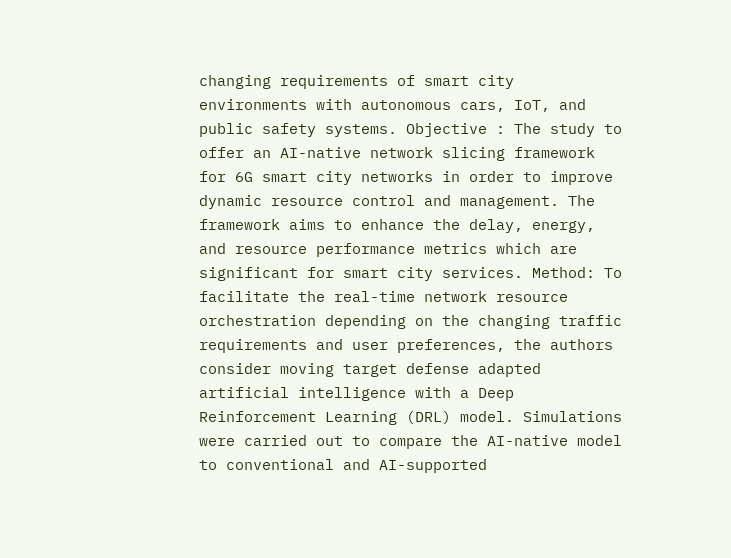changing requirements of smart city environments with autonomous cars, IoT, and public safety systems. Objective : The study to offer an AI-native network slicing framework for 6G smart city networks in order to improve dynamic resource control and management. The framework aims to enhance the delay, energy, and resource performance metrics which are significant for smart city services. Method: To facilitate the real-time network resource orchestration depending on the changing traffic requirements and user preferences, the authors consider moving target defense adapted artificial intelligence with a Deep Reinforcement Learning (DRL) model. Simulations were carried out to compare the AI-native model to conventional and AI-supported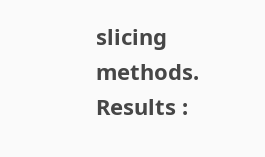slicing methods. Results :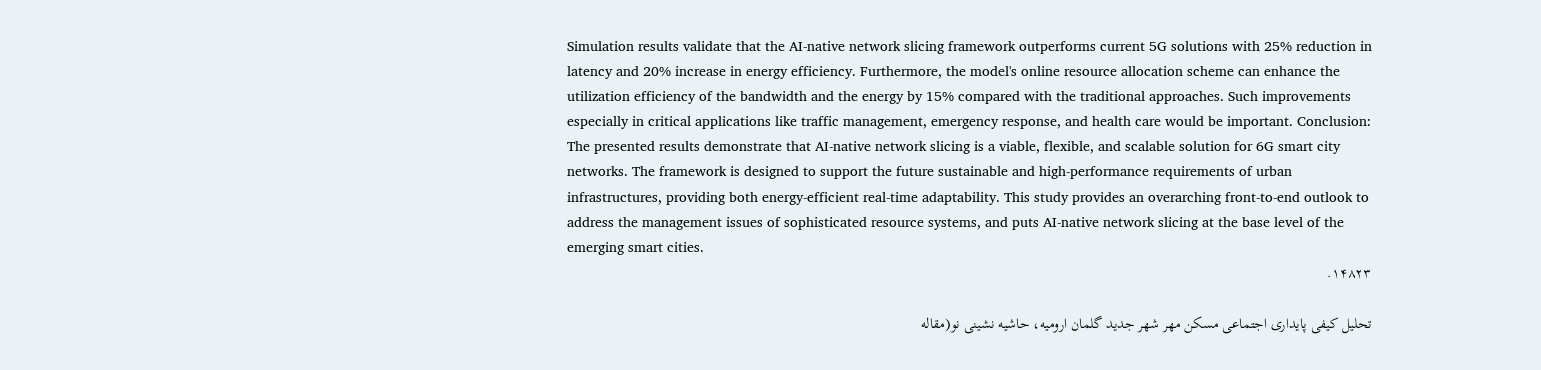Simulation results validate that the AI-native network slicing framework outperforms current 5G solutions with 25% reduction in latency and 20% increase in energy efficiency. Furthermore, the model's online resource allocation scheme can enhance the utilization efficiency of the bandwidth and the energy by 15% compared with the traditional approaches. Such improvements especially in critical applications like traffic management, emergency response, and health care would be important. Conclusion: The presented results demonstrate that AI-native network slicing is a viable, flexible, and scalable solution for 6G smart city networks. The framework is designed to support the future sustainable and high-performance requirements of urban infrastructures, providing both energy-efficient real-time adaptability. This study provides an overarching front-to-end outlook to address the management issues of sophisticated resource systems, and puts AI-native network slicing at the base level of the emerging smart cities.
۱۴۸۲۳.

تحلیل کیفی پایداری اجتماعی مسکن مهر شهر جدید گلمان ارومیه، حاشیه نشینی نو(مقاله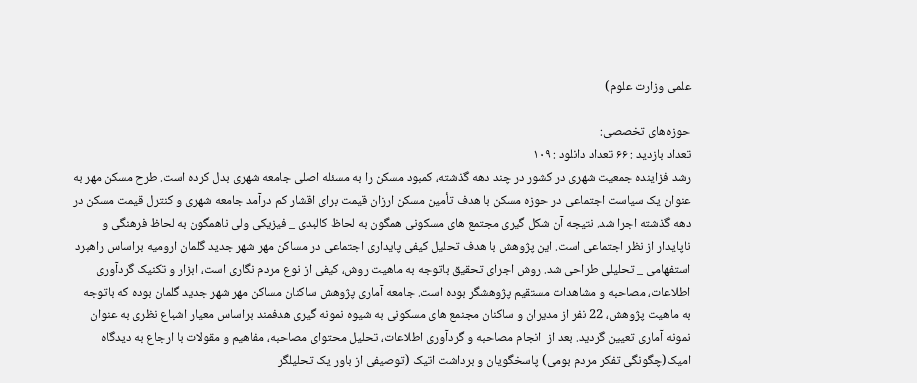علمی وزارت علوم)

حوزه‌های تخصصی:
تعداد بازدید : ۶۶ تعداد دانلود : ۱۰۹
رشد فزاینده جمعیت شهری در کشور در چند دهه گذشته، کمبود مسکن را به مسئله اصلی جامعه شهری بدل کرده است. طرح مسکن مهر به عنوان یک سیاست اجتماعی در حوزه مسکن با هدف تأمین مسکن ارزان قیمت برای اقشار کم درآمد جامعه شهری و کنترل قیمت مسکن در دهه گذشته اجرا شد. نتیجه آن شکل گیری مجتمع های مسکونی همگون به لحاظ کالبدی _ فیزیکی ولی ناهمگون به لحاظ فرهنگی و ناپایدار از نظر اجتماعی است. این پژوهش با هدف تحلیل کیفی پایداری اجتماعی در مساکن مهر شهر جدید گلمان ارومیه براساس راهبرد استفهامی _ تحلیلی طراحی شد. روش اجرای تحقیق باتوجه به ماهیت روش، کیفی از نوع مردم نگاری است، ابزار و تکنیک گردآوری اطلاعات، مصاحبه و مشاهدات مستقیم پژوهشگر بوده است. جامعه آماری پژوهش ساکنان مساکن مهر شهر جدید گلمان بوده که باتوجه به ماهیت پژوهش، 22 نفر از مدیران و ساکنان مجنمع های مسکونی به شیوه نمونه گیری هدفمند براساس معیار اشباع نظری به عنوان نمونه آماری تعیین گردید. بعد از  انجام مصاحبه و گردآوری اطلاعات، تحلیل محتوای مصاحبه، مفاهیم و مقولات با ارجاع به دیدگاه امیک(چگونگی تفکر مردم بومی) پاسخگویان و برداشت اتیک (توصیفی از باور یک تحلیلگر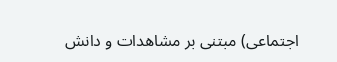اجتماعی) مبتنی بر مشاهدات و دانش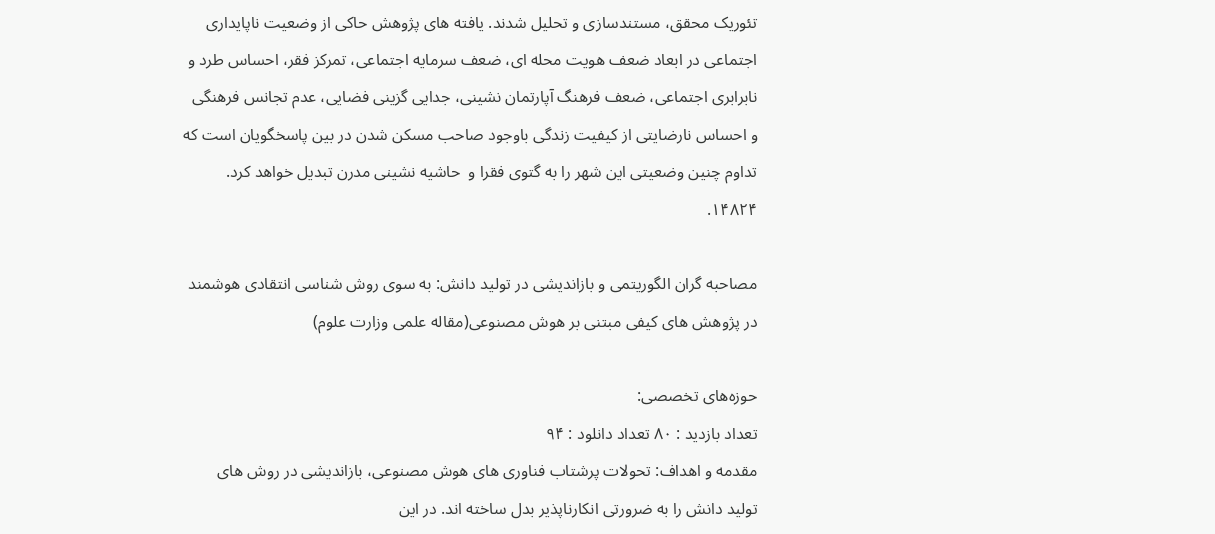تئوریک محقق، مستندسازی و تحلیل شدند. یافته های پژوهش حاکی از وضعیت ناپایداری اجتماعی در ابعاد ضعف هویت محله ای، ضعف سرمایه اجتماعی، تمرکز فقر، احساس طرد و نابرابری اجتماعی، ضعف فرهنگ آپارتمان نشینی، جدایی گزینی فضایی، عدم تجانس فرهنگی و احساس نارضایتی از کیفیت زندگی باوجود صاحب مسکن شدن در بین پاسخگویان است که تداوم چنین وضعیتی این شهر را به گتوی فقرا و  حاشیه نشینی مدرن تبدیل خواهد کرد.
۱۴۸۲۴.

مصاحبه گران الگوریتمی و بازاندیشی در تولید دانش: به سوی روش شناسی انتقادی هوشمند در پژوهش های کیفی مبتنی بر هوش مصنوعی(مقاله علمی وزارت علوم)

حوزه‌های تخصصی:
تعداد بازدید : ۸۰ تعداد دانلود : ۹۴
مقدمه و اهداف: تحولات پرشتاب فناوری های هوش مصنوعی، بازاندیشی در روش های تولید دانش را به ضرورتی انکارناپذیر بدل ساخته اند. در این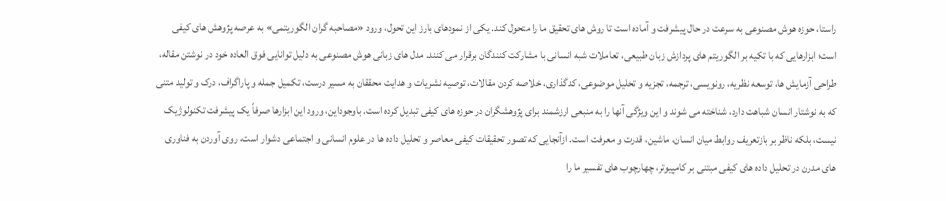راستا، حوزه هوش مصنوعی به سرعت در حال پیشرفت و آماده است تا روش های تحقیق ما را متحول کند. یکی از نمودهای بارز این تحول، ورود «مصاحبه گران الگوریتمی» به عرصه پژوهش های کیفی است؛ ابزارهایی که با تکیه بر الگوریتم های پردازش زبان طبیعی، تعاملات شبه انسانی با مشارکت کنندگان برقرار می کنند. مدل های زبانی هوش مصنوعی به دلیل توانایی فوق العاده خود در نوشتن مقاله، طراحی آزمایش ها، توسعه نظریه، رونویسی، ترجمه، تجزیه و تحلیل موضوعی، کدگذاری، خلاصه کردن مقالات، توصیه نشریات و هدایت محققان به مسیر درست، تکمیل جمله و پاراگراف، درک و تولید متنی که به نوشتار انسان شباهت دارد، شناخته می شوند و این ویژگی آنها را به منبعی ارزشمند برای پژوهشگران در حوزه های کیفی تبدیل کرده است. باوجوداین، ورود این ابزارها صرفاً یک پیشرفت تکنولوژیک نیست، بلکه ناظر بر بازتعریف روابط میان انسان، ماشین، قدرت و معرفت است. ازآنجایی که تصور تحقیقات کیفی معاصر و تحلیل داده ها در علوم انسانی و اجتماعی دشوار است، روی آوردن به فناوری های مدرن در تحلیل داده های کیفی مبتنی بر کامپیوتر، چهارچوب های تفسیر ما را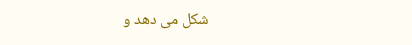شکل می دهد و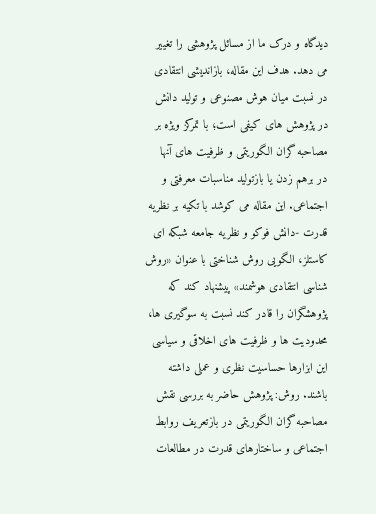دیدگاه و درک ما از مسائل پژوهشی را تغییر می دهد. هدف این مقاله، بازاندیشی انتقادی در نسبت میان هوش مصنوعی و تولید دانش در پژوهش های کیفی است؛ با تمرکز ویژه بر مصاحبه گران الگوریتمی و ظرفیت های آنها در برهم زدن یا بازتولید مناسبات معرفتی و اجتماعی. این مقاله می کوشد با تکیه بر نظریه قدرت -دانش فوکو و نظریه جامعه شبکه ای کاستلز، الگویی روش شناختی با عنوان «روش شناسی انتقادی هوشمند» پیشنهاد کند که پژوهشگران را قادر کند نسبت به سوگیری ها، محدودیت ها و ظرفیت های اخلاقی و سیاسی این ابزارها حساسیت نظری و عملی داشته باشند. روش: پژوهش حاضر به بررسی نقش مصاحبه گران الگوریتمی در بازتعریف روابط اجتماعی و ساختارهای قدرت در مطالعات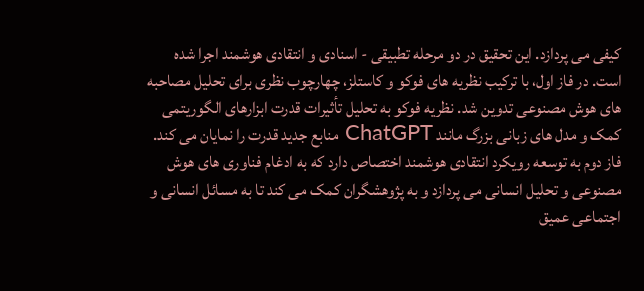کیفی می پردازد. این تحقیق در دو مرحله تطبیقی - اسنادی و انتقادی هوشمند اجرا شده است. در فاز اول، با ترکیب نظریه های فوکو و کاستلز، چهارچوب نظری برای تحلیل مصاحبه های هوش مصنوعی تدوین شد. نظریه فوکو به تحلیل تأثیرات قدرت ابزارهای الگوریتمی کمک و مدل های زبانی بزرگ مانند ChatGPT منابع جدید قدرت را نمایان می کند. فاز دوم به توسعه رویکرد انتقادی هوشمند اختصاص دارد که به ادغام فناوری های هوش مصنوعی و تحلیل انسانی می پردازد و به پژوهشگران کمک می کند تا به مسائل انسانی و اجتماعی عمیق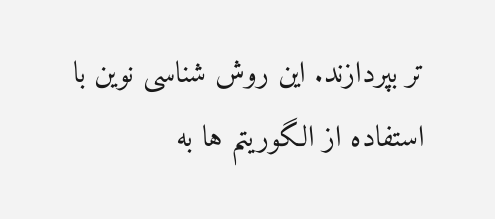تر بپردازند. این روش شناسی نوین با استفاده از الگوریتم ها به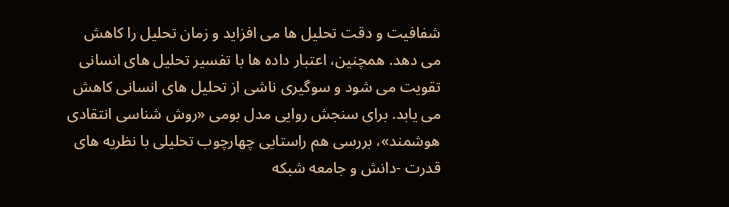شفافیت و دقت تحلیل ها می افزاید و زمان تحلیل را کاهش می دهد. همچنین، اعتبار داده ها با تفسیر تحلیل های انسانی تقویت می شود و سوگیری ناشی از تحلیل های انسانی کاهش می یابد. برای سنجش روایی مدل بومی «روش شناسی انتقادی هوشمند»، بررسی هم راستایی چهارچوب تحلیلی با نظریه های قدرت -دانش و جامعه شبکه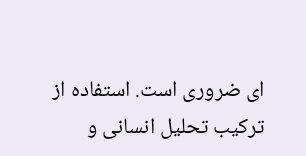ای ضروری است. استفاده از ترکیب تحلیل انسانی و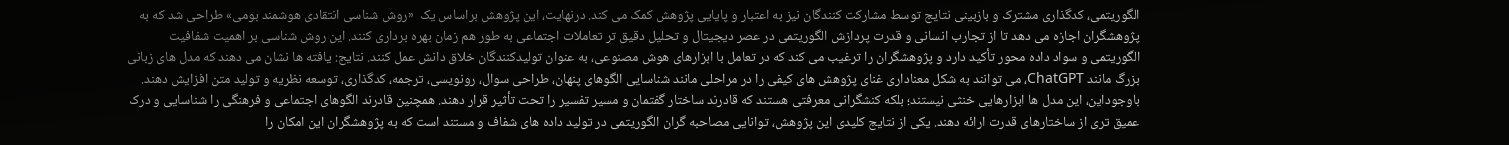الگوریتمی، کدگذاری مشترک و بازبینی نتایج توسط مشارکت کنندگان نیز به اعتبار و پایایی پژوهش کمک می کند. درنهایت، این پژوهش براساس یک  «روش شناسی انتقادی هوشمند بومی» طراحی شد که به پژوهشگران اجازه می دهد تا از تجارب انسانی و قدرت پردازش الگوریتمی در عصر دیجیتال و تحلیل دقیق تر تعاملات اجتماعی به طور هم زمان بهره برداری کنند. این روش شناسی بر اهمیت شفافیت الگوریتمی و سواد داده محور تأکید دارد و پژوهشگران را ترغیب می کند که در تعامل با ابزارهای هوش مصنوعی، به عنوان تولیدکنندگان خلاق دانش عمل کنند. نتایج: یافته ها نشان می دهند که مدل های زبانی بزرگ مانند ChatGPT، می توانند به شکل معناداری غنای پژوهش های کیفی را در مراحلی مانند شناسایی الگوهای پنهان، طراحی سوال، رونویسی، ترجمه، کدگذاری، توسعه نظریه و تولید متن افزایش دهند. باوجوداین، این مدل ها ابزارهایی خنثی نیستند؛ بلکه کنشگرانی معرفتی هستند که قادرند ساختار گفتمان و مسیر تفسیر را تحت تأثیر قرار دهند. همچنین قادرند الگوهای اجتماعی و فرهنگی را شناسایی و درک عمیق تری از ساختارهای قدرت ارائه دهند. یکی از نتایج کلیدی این پژوهش، توانایی مصاحبه گران الگوریتمی در تولید داده های شفاف و مستند است که به پژوهشگران این امکان را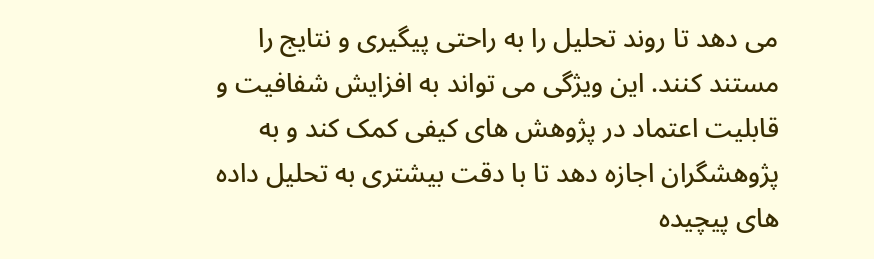می دهد تا روند تحلیل را به راحتی پیگیری و نتایج را مستند کنند. این ویژگی می تواند به افزایش شفافیت و قابلیت اعتماد در پژوهش های کیفی کمک کند و به پژوهشگران اجازه دهد تا با دقت بیشتری به تحلیل داده های پیچیده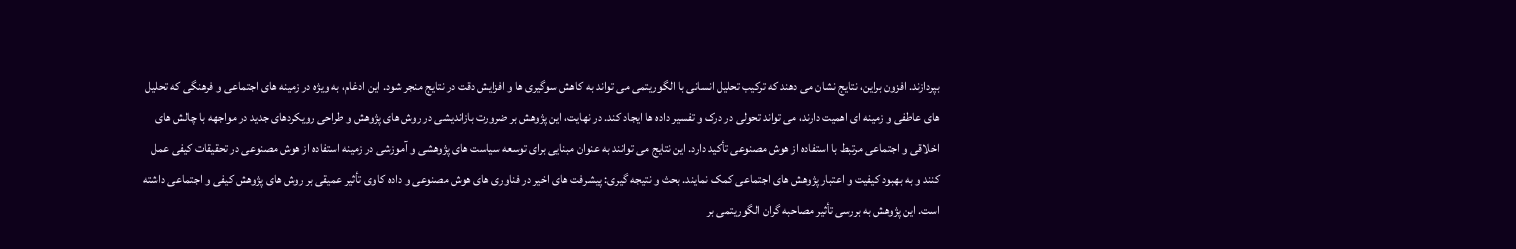بپردازند. افزون براین، نتایج نشان می دهند که ترکیب تحلیل انسانی با الگوریتمی می تواند به کاهش سوگیری ها و افزایش دقت در نتایج منجر شود. این ادغام، به ویژه در زمینه های اجتماعی و فرهنگی که تحلیل های عاطفی و زمینه ای اهمیت دارند، می تواند تحولی در درک و تفسیر داده ها ایجاد کند. در نهایت، این پژوهش بر ضرورت بازاندیشی در روش های پژوهش و طراحی رویکردهای جدید در مواجهه با چالش های اخلاقی و اجتماعی مرتبط با استفاده از هوش مصنوعی تأکید دارد. این نتایج می توانند به عنوان مبنایی برای توسعه سیاست های پژوهشی و آموزشی در زمینه استفاده از هوش مصنوعی در تحقیقات کیفی عمل کنند و به بهبود کیفیت و اعتبار پژوهش های اجتماعی کمک نمایند. بحث و نتیجه گیری: پیشرفت های اخیر در فناوری های هوش مصنوعی و داده کاوی تأثیر عمیقی بر روش های پژوهش کیفی و اجتماعی داشته است. این پژوهش به بررسی تأثیر مصاحبه گران الگوریتمی بر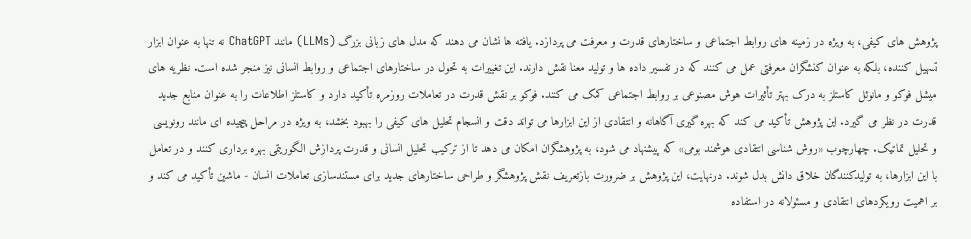پژوهش های کیفی، به ویژه در زمینه های روابط اجتماعی و ساختارهای قدرت و معرفت می پردازد. یافته ها نشان می دهند که مدل های زبانی بزرگ (LLMs) مانند ChatGPT نه تنها به عنوان ابزار تسهیل کننده، بلکه به عنوان کنشگران معرفتی عمل می کنند که در تفسیر داده ها و تولید معنا نقش دارند. این تغییرات به تحول در ساختارهای اجتماعی و روابط انسانی نیز منجر شده است. نظریه های میشل فوکو و مانوئل کاستلز به درک بهتر تأثیرات هوش مصنوعی بر روابط اجتماعی کمک می کنند. فوکو بر نقش قدرت در تعاملات روزمره تأکید دارد و کاستلز اطلاعات را به عنوان منابع جدید قدرت در نظر می گیرد. این پژوهش تأکید می کند که بهره گیری آگاهانه و انتقادی از این ابزارها می تواند دقت و انسجام تحلیل های کیفی را بهبود بخشد، به ویژه در مراحل پیچیده ای مانند رونویسی و تحلیل تماتیک. چهارچوب «روش شناسی انتقادی هوشمند بومی» که پیشنهاد می شود، به پژوهشگران امکان می دهد تا از ترکیب تحلیل انسانی و قدرت پردازش الگوریتمی بهره برداری کنند و در تعامل با این ابزارها، به تولیدکنندگان خلاق دانش بدل شوند. درنهایت، این پژوهش بر ضرورت بازتعریف نقش پژوهشگر و طراحی ساختارهای جدید برای مستندسازی تعاملات انسان - ماشین تأکید می کند و بر اهمیت رویکردهای انتقادی و مسئولانه در استفاده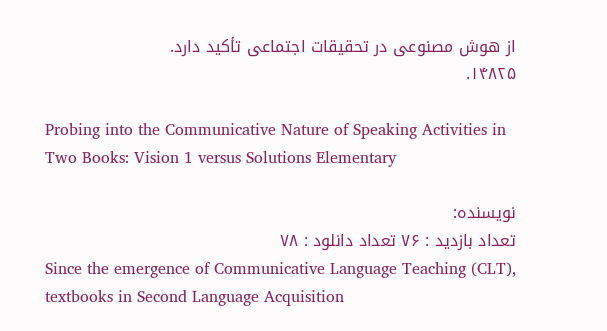از هوش مصنوعی در تحقیقات اجتماعی تأکید دارد.
۱۴۸۲۵.

Probing into the Communicative Nature of Speaking Activities in Two Books: Vision 1 versus Solutions Elementary

نویسنده:
تعداد بازدید : ۷۶ تعداد دانلود : ۷۸
Since the emergence of Communicative Language Teaching (CLT), textbooks in Second Language Acquisition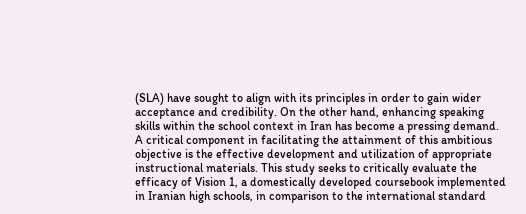(SLA) have sought to align with its principles in order to gain wider acceptance and credibility. On the other hand, enhancing speaking skills within the school context in Iran has become a pressing demand. A critical component in facilitating the attainment of this ambitious objective is the effective development and utilization of appropriate instructional materials. This study seeks to critically evaluate the efficacy of Vision 1, a domestically developed coursebook implemented in Iranian high schools, in comparison to the international standard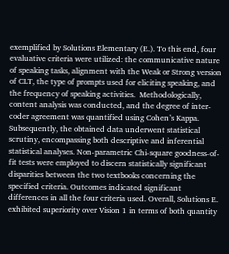exemplified by Solutions Elementary (E.). To this end, four evaluative criteria were utilized: the communicative nature of speaking tasks, alignment with the Weak or Strong version of CLT, the type of prompts used for eliciting speaking, and the frequency of speaking activities.  Methodologically, content analysis was conducted, and the degree of inter-coder agreement was quantified using Cohen’s Kappa. Subsequently, the obtained data underwent statistical scrutiny, encompassing both descriptive and inferential statistical analyses. Non-parametric Chi-square goodness-of-fit tests were employed to discern statistically significant disparities between the two textbooks concerning the specified criteria. Outcomes indicated significant differences in all the four criteria used. Overall, Solutions E. exhibited superiority over Vision 1 in terms of both quantity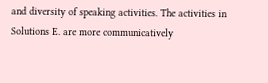and diversity of speaking activities. The activities in Solutions E. are more communicatively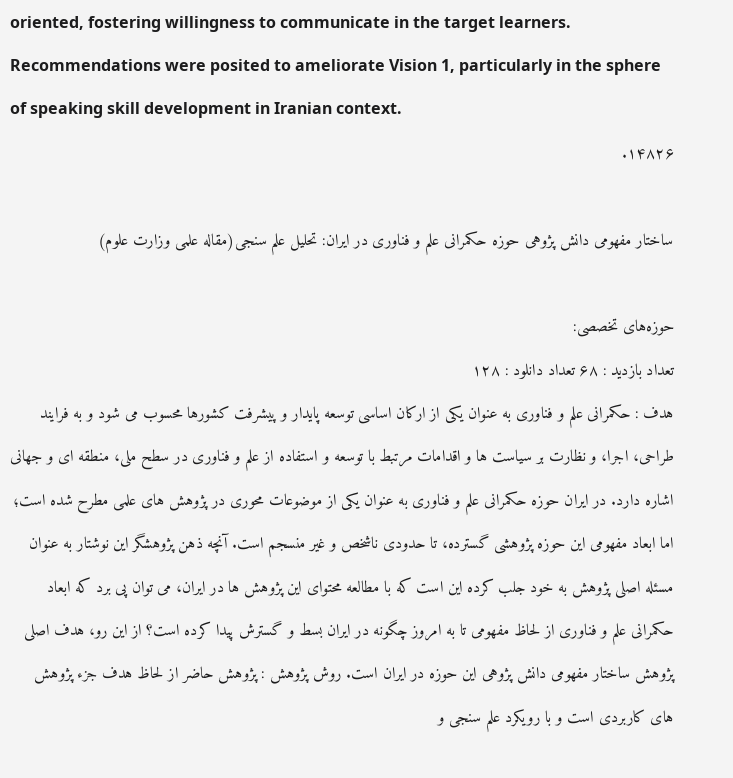oriented, fostering willingness to communicate in the target learners. Recommendations were posited to ameliorate Vision 1, particularly in the sphere of speaking skill development in Iranian context.
۱۴۸۲۶.

ساختار مفهومی دانش پژوهی حوزه حکمرانی علم و فناوری در ایران: تحلیل علم سنجی(مقاله علمی وزارت علوم)

حوزه‌های تخصصی:
تعداد بازدید : ۶۸ تعداد دانلود : ۱۲۸
هدف : حکمرانی علم و فناوری به عنوان یکی از ارکان اساسی توسعه پایدار و پیشرفت کشورها محسوب می شود و به فرایند طراحی، اجرا، و نظارت بر سیاست ها و اقدامات مرتبط با توسعه و استفاده از علم و فناوری در سطح ملی، منطقه ای و جهانی اشاره دارد. در ایران حوزه حکمرانی علم و فناوری به عنوان یکی از موضوعات محوری در پژوهش های علمی مطرح شده است؛ اما ابعاد مفهومی این حوزه پژوهشی گسترده، تا حدودی ناشخص و غیر منسجم است. آنچه ذهن پژوهشگر این نوشتار به عنوان مسئله اصلی پژوهش به خود جلب کرده این است که با مطالعه محتوای این پژوهش ها در ایران، می توان پی برد که ابعاد حکمرانی علم و فناوری از لحاظ مفهومی تا به امروز چگونه در ایران بسط و گسترش پیدا کرده است؟ از این رو، هدف اصلی پژوهش ساختار مفهومی دانش پژوهی این حوزه در ایران است. روش پژوهش : پژوهش حاضر از لحاظ هدف جزء پژوهش های کاربردی است و با رویکرد علم سنجی و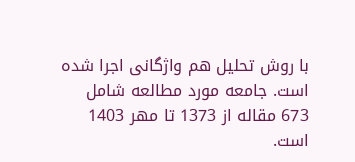با روش تحلیل هم واژگانی اجرا شده است. جامعه مورد مطالعه شامل 673 مقاله از 1373 تا مهر 1403 است.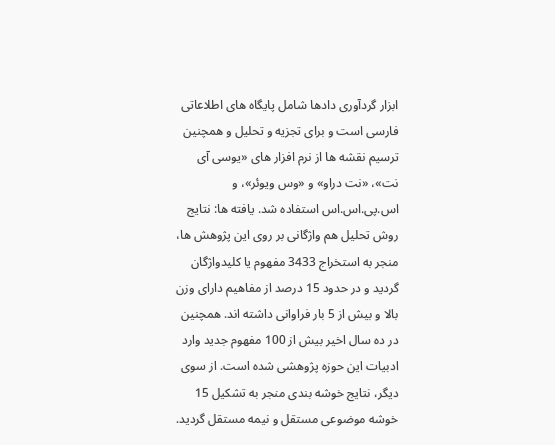ابزار گردآوری دادها شامل پایگاه های اطلاعاتی فارسی است و برای تجزیه و تحلیل و همچنین ترسیم نقشه ها از نرم افزار های «یوسی آی نت»، «نت دراو» و «وس ویوئر»، و اس.پی.اس.اس استفاده شد. یافته ها: نتایج روش تحلیل هم واژگانی بر روی این پژوهش ها، منجر به استخراج 3433 مفهوم یا کلیدواژگان گردید و در حدود 15 درصد از مفاهیم دارای وزن بالا و بیش از 5 بار فراوانی داشته اند. همچنین در ده سال اخیر بیش از 100 مفهوم جدید وارد ادبیات این حوزه پژوهشی شده است. از سوی دیگر، نتایج خوشه بندی منجر به تشکیل 15 خوشه موضوعی مستقل و نیمه مستقل گردید.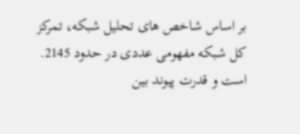بر اساس شاخص های تحلیل شبکه، تمرکز کل شبکه مفهومی عددی در حدود 2145. است و قدرت پیوند بین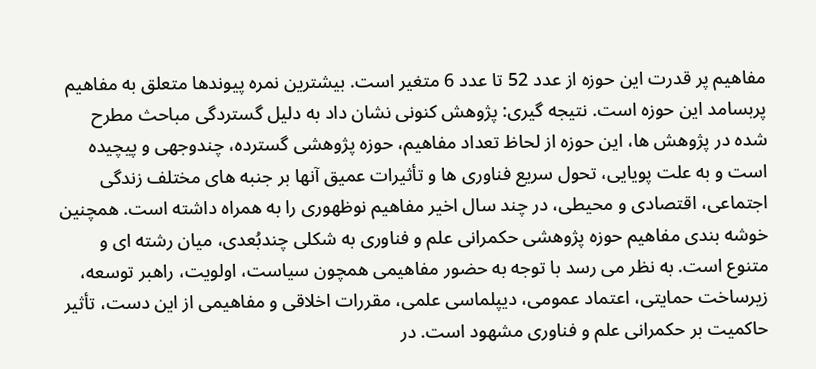مفاهیم پر قدرت این حوزه از عدد 52 تا عدد 6 متغیر است. بیشترین نمره پیوندها متعلق به مفاهیم پربسامد این حوزه است. نتیجه گیری: پژوهش کنونی نشان داد به دلیل گستردگی مباحث مطرح شده در پژوهش ها، این حوزه از لحاظ تعداد مفاهیم، حوزه پژوهشی گسترده، چندوجهی و پیچیده است و به علت پویایی، تحول سریع فناوری ها و تأثیرات عمیق آنها بر جنبه های مختلف زندگی اجتماعی، اقتصادی و محیطی، در چند سال اخیر مفاهیم نوظهوری را به همراه داشته است. همچنین خوشه بندی مفاهیم حوزه پژوهشی حکمرانی علم و فناوری به شکلی چندبُعدی، میان رشته ای و متنوع است. به نظر می رسد با توجه به حضور مفاهیمی همچون سیاست، اولویت، راهبر توسعه، زیرساخت حمایتی، اعتماد عمومی، دیپلماسی علمی، مقررات اخلاقی و مفاهیمی از این دست، تأثیر حاکمیت بر حکمرانی علم و فناوری مشهود است. در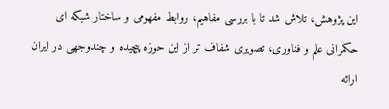این پژوهش، تلاش شد تا با بررسی مفاهیم، روابط مفهومی و ساختار شبکه ای حکمرانی علم و فناوری، تصویری شفاف تر از این حوزه پیچیده و چندوجهی در ایران ارائه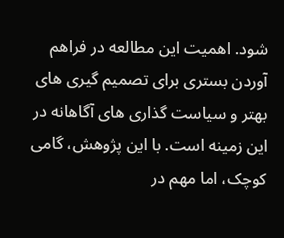شود. اهمیت این مطالعه در فراهم آوردن بستری برای تصمیم گیری های بهتر و سیاست گذاری های آگاهانه در این زمینه است. با این پژوهش، گامی کوچک، اما مهم در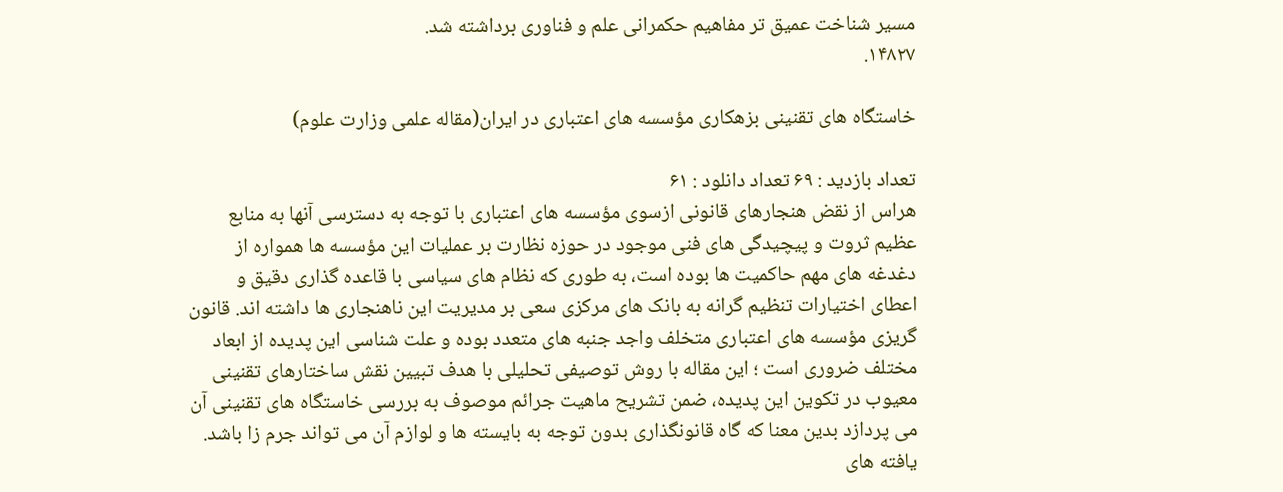مسیر شناخت عمیق تر مفاهیم حکمرانی علم و فناوری برداشته شد.
۱۴۸۲۷.

خاستگاه های تقنینی بزهکاری مؤسسه های اعتباری در ایران(مقاله علمی وزارت علوم)

تعداد بازدید : ۶۹ تعداد دانلود : ۶۱
هراس از نقض هنجارهای قانونی ازسوی مؤسسه های اعتباری با توجه به دسترسی آنها به منابع عظیم ثروت و پیچیدگی های فنی موجود در حوزه نظارت بر عملیات این مؤسسه ها همواره از دغدغه های مهم حاکمیت ها بوده است، به طوری که نظام های سیاسی با قاعده گذاری دقیق و اعطای اختیارات تنظیم گرانه به بانک های مرکزی سعی بر مدیریت این ناهنجاری ها داشته اند. قانون گریزی مؤسسه های اعتباری متخلف واجد جنبه های متعدد بوده و علت شناسی این پدیده از ابعاد مختلف ضروری است ؛ این مقاله با روش توصیفی تحلیلی با هدف تبیین نقش ساختارهای تقنینی معیوب در تکوین این پدیده، ضمن تشریح ماهیت جرائم موصوف به بررسی خاستگاه های تقنینی آن می پردازد بدین معنا که گاه قانونگذاری بدون توجه به بایسته ها و لوازم آن می تواند جرم زا باشد. یافته های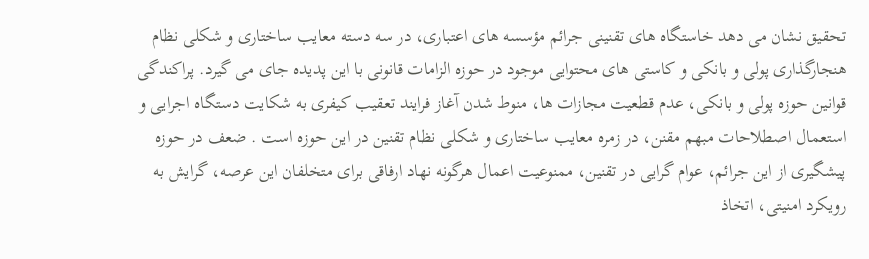تحقیق نشان می دهد خاستگاه های تقنینی جرائم مؤسسه های اعتباری، در سه دسته معایب ساختاری و شکلی نظام هنجارگذاری پولی و بانکی و کاستی های محتوایی موجود در حوزه الزامات قانونی با این پدیده جای می گیرد. پراکندگی قوانین حوزه پولی و بانکی، عدم قطعیت مجازات ها، منوط شدن آغاز فرایند تعقیب کیفری به شکایت دستگاه اجرایی و استعمال اصطلاحات مبهم مقنن، در زمره معایب ساختاری و شکلی نظام تقنین در این حوزه است . ضعف در حوزه پیشگیری از این جرائم، عوام گرایی در تقنین، ممنوعیت اعمال هرگونه نهاد ارفاقی برای متخلفان این عرصه، گرایش به رویکرد امنیتی، اتخاذ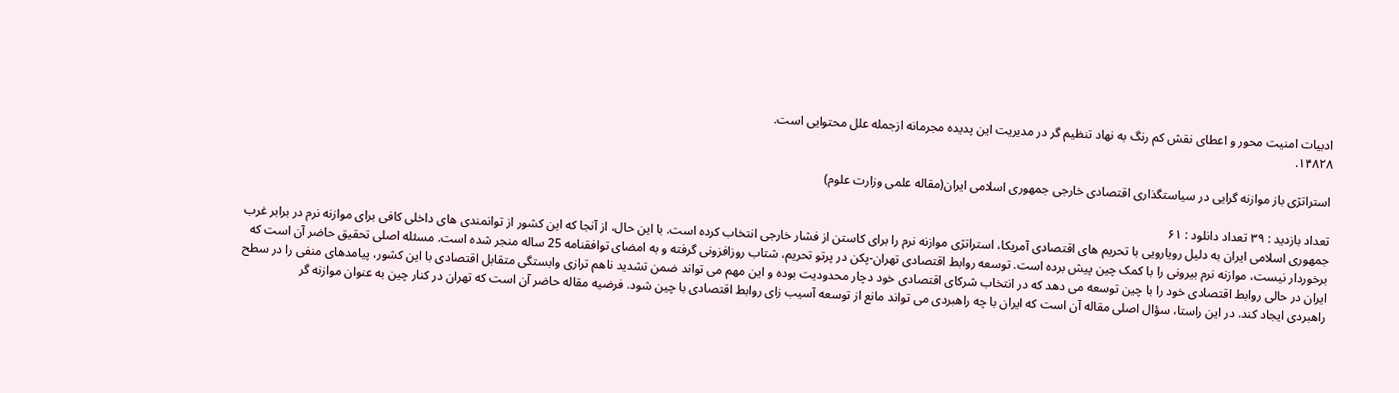ادبیات امنیت محور و اعطای نقش کم رنگ به نهاد تنظیم گر در مدیریت این پدیده مجرمانه ازجمله علل محتوایی است.
۱۴۸۲۸.

استراتژی باز موازنه گرایی در سیاستگذاری اقتصادی خارجی جمهوری اسلامی ایران(مقاله علمی وزارت علوم)

تعداد بازدید : ۳۹ تعداد دانلود : ۶۱
جمهوری اسلامی ایران به دلیل رویارویی با تحریم های اقتصادی آمریکا، استراتژی موازنه نرم را برای کاستن از فشار خارجی انتخاب کرده است. با این حال، از آنجا که این کشور از توانمندی های داخلی کافی برای موازنه نرم در برابر غرب برخوردار نیست، موازنه نرم بیرونی را با کمک چین پیش برده است. توسعه روابط اقتصادی تهران-پکن در پرتو تحریم، شتاب روزافزونی گرفته و به امضای توافقنامه 25 ساله منجر شده است. مسئله اصلی تحقیق حاضر آن است که ایران در حالی روابط اقتصادی خود را با چین توسعه می دهد که در انتخاب شرکای اقتصادی خود دچار محدودیت بوده و این مهم می تواند ضمن تشدید ناهم ترازی وابستگی متقابل اقتصادی با این کشور، پیامدهای منفی را در سطح راهبردی ایجاد کند. در این راستا، سؤال اصلی مقاله آن است که ایران با چه راهبردی می تواند مانع از توسعه آسیب زای روابط اقتصادی با چین شود. فرضیه مقاله حاضر آن است که تهران در کنار چین به عنوان موازنه گر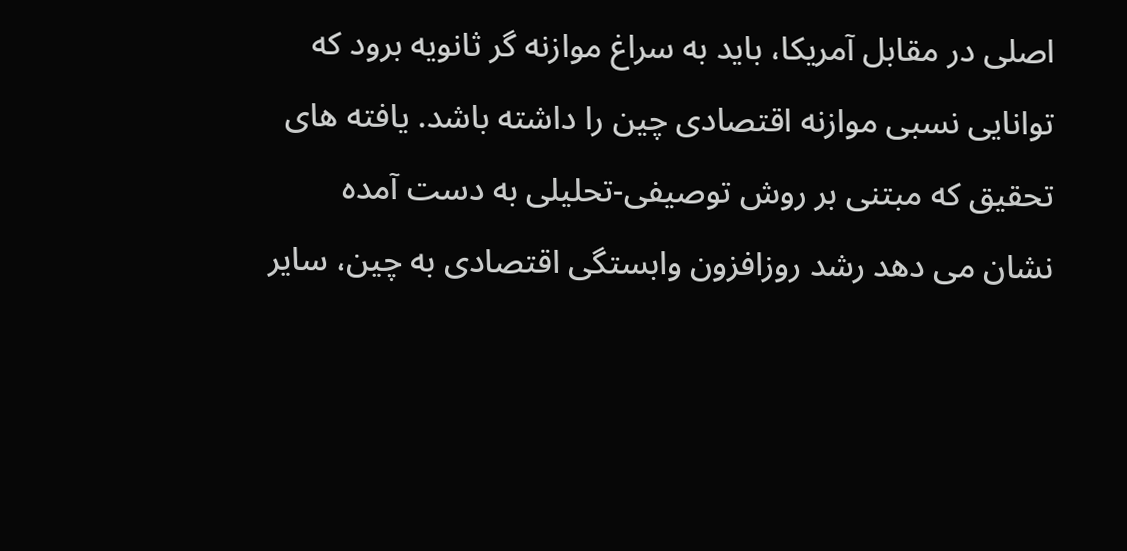اصلی در مقابل آمریکا، باید به سراغ موازنه گر ثانویه برود که توانایی نسبی موازنه اقتصادی چین را داشته باشد. یافته های تحقیق که مبتنی بر روش توصیفی-تحلیلی به دست آمده نشان می دهد رشد روزافزون وابستگی اقتصادی به چین، سایر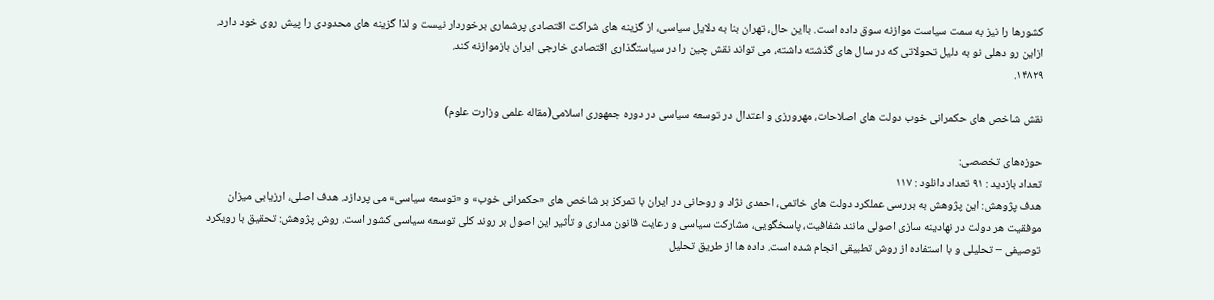کشورها را نیز به سمت سیاست موازنه سوق داده است. بااین حال، تهران بنا به دلایل سیاسی، از گزینه های شراکت اقتصادی پرشماری برخوردار نیست و لذا گزینه های محدودی را پیش روی خود دارد. ازاین رو دهلی نو به دلیل تحولاتی که در سال های گذشته داشته، می تواند نقش چین را در سیاستگذاری اقتصادی خارجی ایران بازموازنه کند.
۱۴۸۲۹.

نقش شاخص های حکمرانی خوب دولت های اصلاحات، مهرورزی و اعتدال در توسعه سیاسی در دوره جمهوری اسلامی(مقاله علمی وزارت علوم)

حوزه‌های تخصصی:
تعداد بازدید : ۹۱ تعداد دانلود : ۱۱۷
هدف پژوهش: این پژوهش به بررسی عملکرد دولت های خاتمی، احمدی نژاد و روحانی در ایران با تمرکز بر شاخص های «حکمرانی خوب» و «توسعه سیاسی» می پردازد. هدف اصلی، ارزیابی میزان موفقیت هر دولت در نهادینه سازی اصولی مانند شفافیت، پاسخگویی، مشارکت سیاسی و رعایت قانون مداری و تأثیر این اصول بر روند کلی توسعه سیاسی کشور است. روش پژوهش: تحقیق با رویکرد توصیفی – تحلیلی و با استفاده از روش تطبیقی انجام شده است. داده ها از طریق تحلیل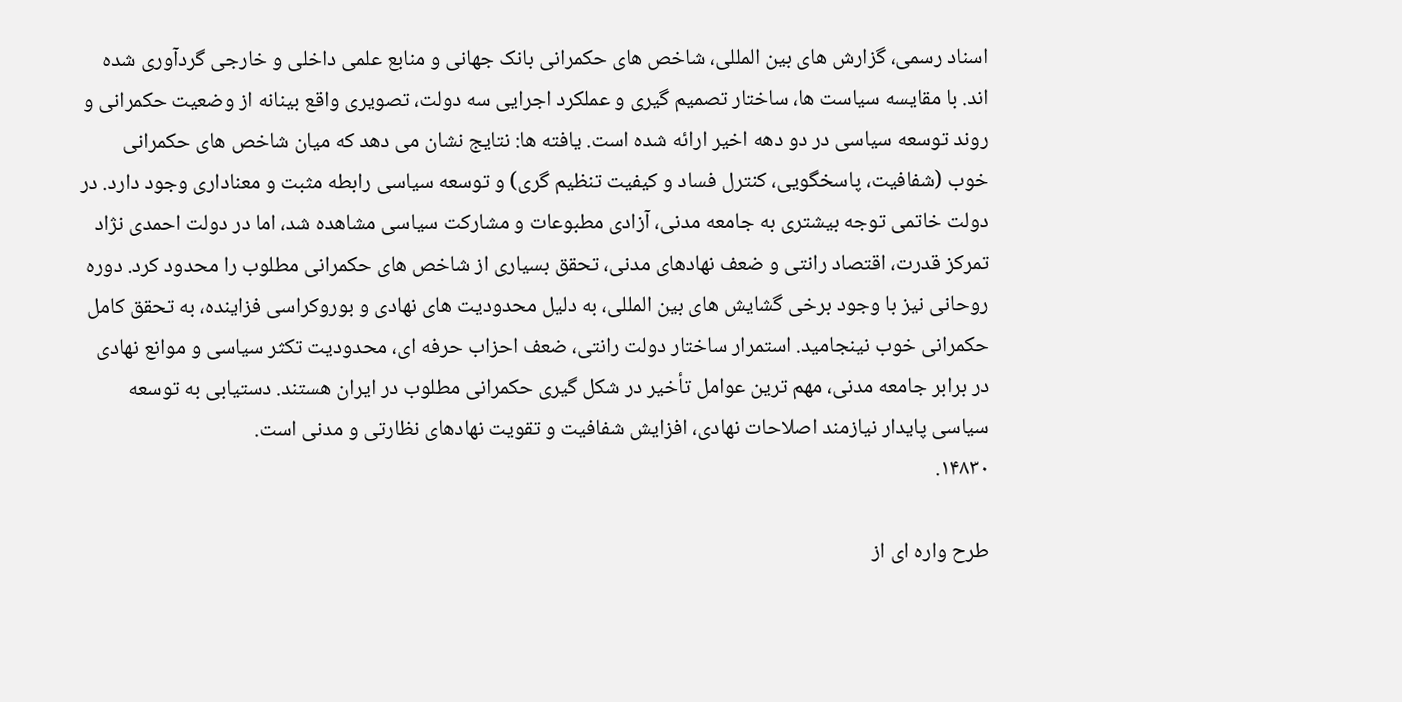اسناد رسمی، گزارش های بین المللی، شاخص های حکمرانی بانک جهانی و منابع علمی داخلی و خارجی گردآوری شده اند. با مقایسه سیاست ها، ساختار تصمیم گیری و عملکرد اجرایی سه دولت، تصویری واقع بینانه از وضعیت حکمرانی و روند توسعه سیاسی در دو دهه اخیر ارائه شده است. یافته ها: نتایج نشان می دهد که میان شاخص های حکمرانی خوب (شفافیت، پاسخگویی، کنترل فساد و کیفیت تنظیم گری) و توسعه سیاسی رابطه مثبت و معناداری وجود دارد. در دولت خاتمی توجه بیشتری به جامعه مدنی، آزادی مطبوعات و مشارکت سیاسی مشاهده شد، اما در دولت احمدی نژاد تمرکز قدرت، اقتصاد رانتی و ضعف نهادهای مدنی، تحقق بسیاری از شاخص های حکمرانی مطلوب را محدود کرد. دوره روحانی نیز با وجود برخی گشایش های بین المللی، به دلیل محدودیت های نهادی و بوروکراسی فزاینده، به تحقق کامل حکمرانی خوب نینجامید. استمرار ساختار دولت رانتی، ضعف احزاب حرفه ای، محدودیت تکثر سیاسی و موانع نهادی در برابر جامعه مدنی، مهم ترین عوامل تأخیر در شکل گیری حکمرانی مطلوب در ایران هستند. دستیابی به توسعه سیاسی پایدار نیازمند اصلاحات نهادی، افزایش شفافیت و تقویت نهادهای نظارتی و مدنی است.
۱۴۸۳۰.

طرح واره ای از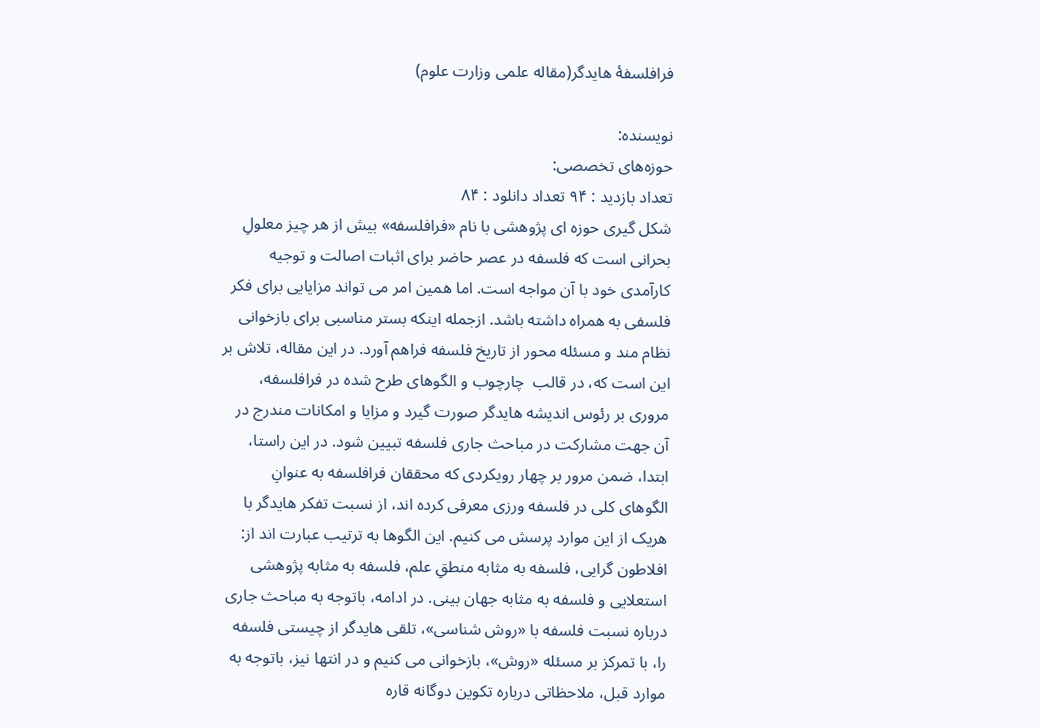فرافلسفهٔ هایدگر(مقاله علمی وزارت علوم)

نویسنده:
حوزه‌های تخصصی:
تعداد بازدید : ۹۴ تعداد دانلود : ۸۴
شکل گیری حوزه ای پژوهشی با نام «فرافلسفه» بیش از هر چیز معلولِ بحرانی است که فلسفه در عصر حاضر برای اثبات اصالت و توجیه کارآمدی خود با آن مواجه است. اما همین امر می تواند مزایایی برای فکر فلسفی به همراه داشته باشد. ازجمله اینکه بستر مناسبی برای بازخوانی نظام مند و مسئله محور از تاریخ فلسفه فراهم آورد. در این مقاله، تلاش بر این است که، در قالب  چارچوب و الگوهای طرح شده در فرافلسفه، مروری بر رئوس اندیشه هایدگر صورت گیرد و مزایا و امکانات مندرج در آن جهت مشارکت در مباحث جاری فلسفه تبیین شود. در این راستا، ابتدا، ضمن مرور بر چهار رویکردی که محققان فرافلسفه به عنوانِ الگوهای کلی در فلسفه ورزی معرفی کرده اند، از نسبت تفکر هایدگر با هریک از این موارد پرسش می کنیم. این الگوها به ترتیب عبارت اند از: افلاطون گرایی، فلسفه به مثابه منطقِ علم، فلسفه به مثابه پژوهشی استعلایی و فلسفه به مثابه جهان بینی. در ادامه، باتوجه به مباحث جاری درباره نسبت فلسفه با «روش شناسی»، تلقی هایدگر از چیستی فلسفه را، با تمرکز بر مسئله «روش»، بازخوانی می کنیم و در انتها نیز، باتوجه به موارد قبل، ملاحظاتی درباره تکوین دوگانه قاره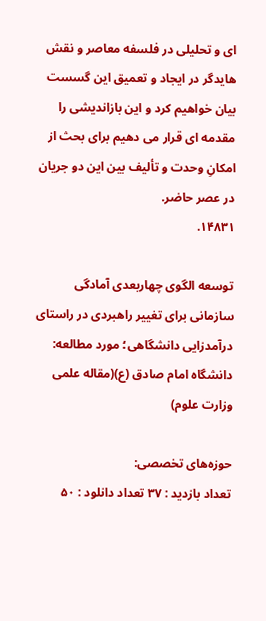ای و تحلیلی در فلسفه معاصر و نقش هایدگر در ایجاد و تعمیق این گسست بیان خواهیم کرد و این بازاندیشی را مقدمه ای قرار می دهیم برای بحث از امکانِ وحدت و تألیف بین این دو جریان در عصر حاضر.
۱۴۸۳۱.

توسعه الگوی چهاربعدی آمادگی سازمانی برای تغییر راهبردی در راستای درآمدزایی دانشگاهی؛ مورد مطالعه: دانشگاه امام صادق (ع)(مقاله علمی وزارت علوم)

حوزه‌های تخصصی:
تعداد بازدید : ۳۷ تعداد دانلود : ۵۰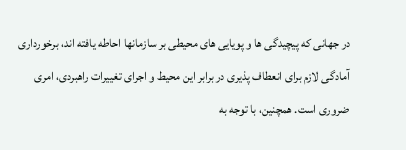در جهانی که پیچیدگی ها و پویایی های محیطی بر سازمانها احاطه یافته اند، برخورداری آمادگی لازم برای انعطاف پذیری در برابر این محیط و اجرای تغییرات راهبردی، امری ضروری است. همچنین، با توجه به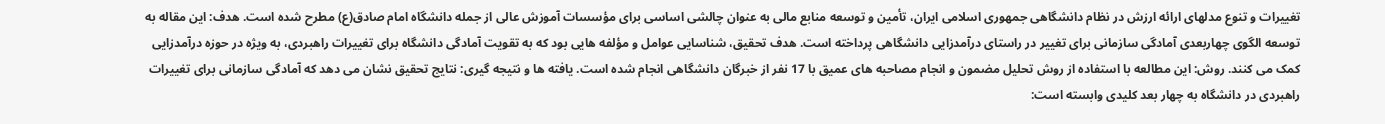تغییرات و تنوع مدلهای ارائه ارزش در نظام دانشگاهی جمهوری اسلامی ایران، تأمین و توسعه منابع مالی به عنوان چالشی اساسی برای مؤسسات آموزش عالی از جمله دانشگاه امام صادق(ع) مطرح شده است. هدف: این مقاله به توسعه الگوی چهاربعدی آمادگی سازمانی برای تغییر در راستای درآمدزایی دانشگاهی پرداخته است. هدف تحقیق، شناسایی عوامل و مؤلفه هایی بود که به تقویت آمادگی دانشگاه برای تغییرات راهبردی، به ویژه در حوزه درآمدزایی کمک می کنند. روش: این مطالعه با استفاده از روش تحلیل مضمون و انجام مصاحبه های عمیق با 17 نفر از خبرگان دانشگاهی انجام شده است. یافته ها و نتیجه گیری: نتایج تحقیق نشان می دهد که آمادگی سازمانی برای تغییرات راهبردی در دانشگاه به چهار بعد کلیدی وابسته است: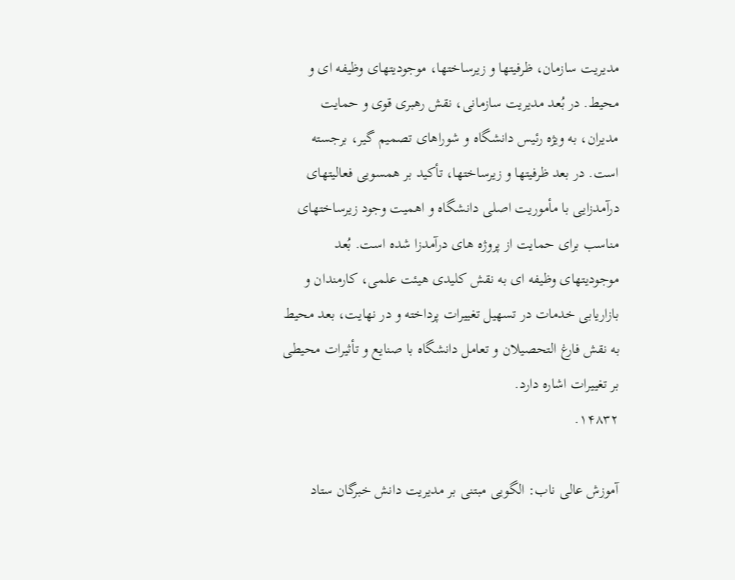مدیریت سازمان، ظرفیتها و زیرساختها، موجودیتهای وظیفه ای و محیط. در بُعد مدیریت سازمانی، نقش رهبری قوی و حمایت مدیران، به ویژه رئیس دانشگاه و شوراهای تصمیم گیر، برجسته است. در بعد ظرفیتها و زیرساختها، تأکید بر همسویی فعالیتهای درآمدزایی با مأموریت اصلی دانشگاه و اهمیت وجود زیرساختهای مناسب برای حمایت از پروژه های درآمدزا شده است. بُعد موجودیتهای وظیفه ای به نقش کلیدی هیئت علمی، کارمندان و بازاریابی خدمات در تسهیل تغییرات پرداخته و در نهایت، بعد محیط به نقش فارغ التحصیلان و تعامل دانشگاه با صنایع و تأثیرات محیطی بر تغییرات اشاره دارد.
۱۴۸۳۲.

آموزش عالی ناب: الگویی مبتنی بر مدیریت دانش خبرگان ستاد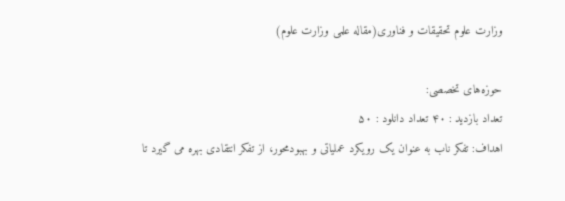وزارت علوم تحقیقات و فناوری(مقاله علمی وزارت علوم)

حوزه‌های تخصصی:
تعداد بازدید : ۴۰ تعداد دانلود : ۵۰
اهداف: تفکر ناب به عنوان یک رویکرد عملیاتی و بهبودمحور، از تفکر انتقادی بهره می گیرد تا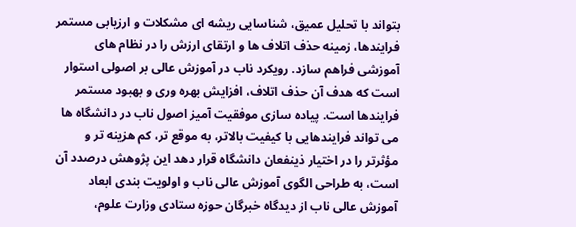بتواند با تحلیل عمیق، شناسایی ریشه ای مشکلات و ارزیابی مستمر فرایندها، زمینه حذف اتلاف ها و ارتقای ارزش را در نظام های آموزشی فراهم سازد. رویکرد ناب در آموزش عالی بر اصولی استوار است که هدف آن حذف اتلاف، افزایش بهره وری و بهبود مستمر فرایندها است. پیاده سازی موفقیت آمیز اصول ناب در دانشگاه ها می تواند فرایندهایی با کیفیت بالاتر، به موقع تر، کم هزینه تر و مؤثرتر را در اختیار ذینفعان دانشگاه قرار دهد این پژوهش درصدد آن است، به طراحی الگوی آموزش عالی ناب و اولویت بندی ابعاد آموزش عالی ناب از دیدگاه خبرگان حوزه ستادی وزارت علوم،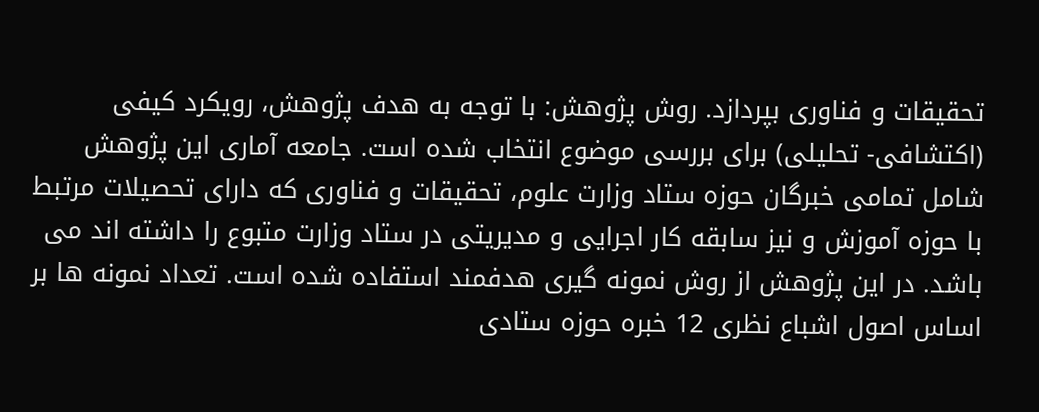تحقیقات و فناوری بپردازد. روش پژوهش: با توجه به هدف پژوهش، رویکرد کیفی (اکتشافی- تحلیلی) برای بررسی موضوع انتخاب شده است. جامعه آماری این پژوهش شامل تمامی خبرگان حوزه ستاد وزارت علوم، تحقیقات و فناوری که دارای تحصیلات مرتبط با حوزه آموزش و نیز سابقه کار اجرایی و مدیریتی در ستاد وزارت متبوع را داشته اند می باشد. در این پژوهش از روش نمونه گیری هدفمند استفاده شده است. تعداد نمونه ها بر اساس اصول اشباع نظری 12 خبره حوزه ستادی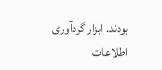بودند. ابزار گردآوری اطلاعات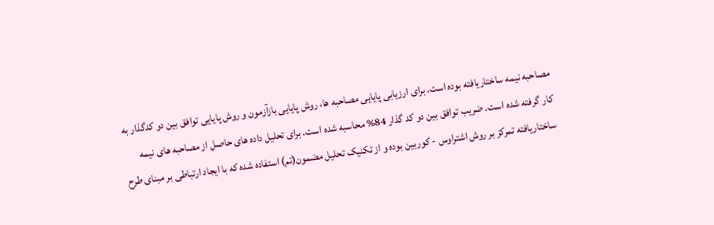مصاحبه نیمه ساختاریافته بوده است. برای ارزیابی پایایی مصاحبه ها، روش پایایی بازآزمون و روش پایایی توافق بین دو کدگذار به کار گرفته شده است. ضریب توافق بین دو کد گذار 84% محاسبه شده است. برای تحلیل داده های حاصل از مصاحبه های نیمه ساختاریافته تمرکز بر روش اشتراوس - کوربین بوده و از تکنیک تحلیل مضمون(تم) استفاده شده که با ایجاد ارتباطی بر مبنای طرح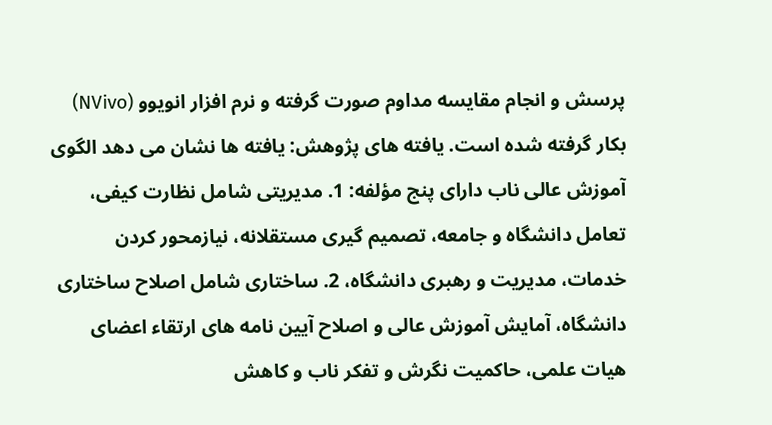پرسش و انجام مقایسه مداوم صورت گرفته و نرم افزار انویوو (NVivo) بکار گرفته شده است. یافته های پژوهش: یافته ها نشان می دهد الگوی آموزش عالی ناب دارای پنج مؤلفه: 1. مدیریتی شامل نظارت کیفی، تعامل دانشگاه و جامعه، تصمیم گیری مستقلانه، نیازمحور کردن خدمات، مدیریت و رهبری دانشگاه، 2. ساختاری شامل اصلاح ساختاری دانشگاه، آمایش آموزش عالی و اصلاح آیین نامه های ارتقاء اعضای هیات علمی، حاکمیت نگرش و تفکر ناب و کاهش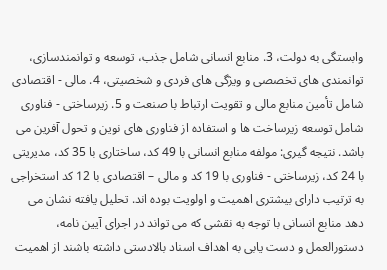وابستگی به دولت، 3. منابع انسانی شامل جذب، توسعه و توانمندسازی، توانمندی های تخصصی و ویژگی های فردی و شخصیتی، 4. مالی - اقتصادی شامل تأمین منابع مالی و تقویت ارتباط با صنعت و 5. زیرساختی - فناوری شامل توسعه زیرساخت ها و استفاده از فناوری های نوین و تحول آفرین می باشد. نتیجه گیری: مولفه منابع انسانی با 49 کد، ساختاری با 35 کد، مدیریتی با 24 کد، زیرساختی - فناوری با 19 کد و مالی – اقتصادی با 12 کد استخراجی به ترتیب دارای بیشتری اهمیت و اولویت بوده اند. تحلیل یافته نشان می دهد منابع انسانی با توجه به نقشی که می تواند در اجرای آیین نامه، دستورالعمل و دست یابی به اهداف اسناد بالادستی داشته باشند از اهمیت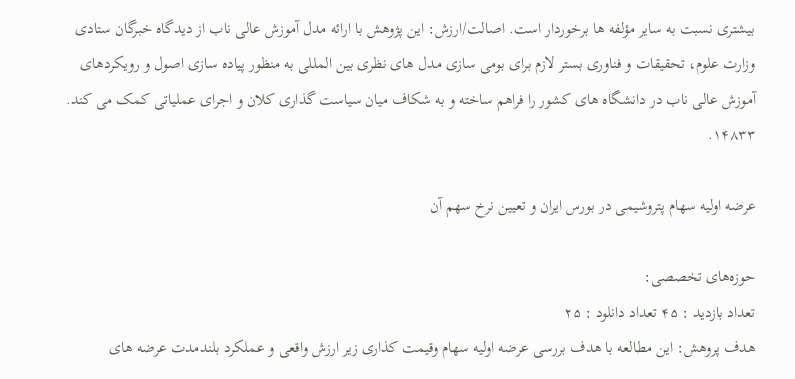بیشتری نسبت به سایر مؤلفه ها برخوردار است. اصالت/ارزش: این پژوهش با ارائه مدل آموزش عالی ناب از دیدگاه خبرگان ستادی وزارت علوم، تحقیقات و فناوری بستر لازم برای بومی سازی مدل های نظری بین المللی به منظور پیاده سازی اصول و رویکردهای آموزش عالی ناب در دانشگاه های کشور را فراهم ساخته و به شکاف میان سیاست گذاری کلان و اجرای عملیاتی کمک می کند.
۱۴۸۳۳.

عرضه اولیه سهام پتروشیمی در بورس ایران و تعیین نرخ سهم آن

حوزه‌های تخصصی:
تعداد بازدید : ۴۵ تعداد دانلود : ۲۵
هدف پروهش: این مطالعه با هدف بررسى عرضه اولیه سهام وقیمت کذارى زیر ارزش واقعى و عملکرد بلندمدت عرضه هاى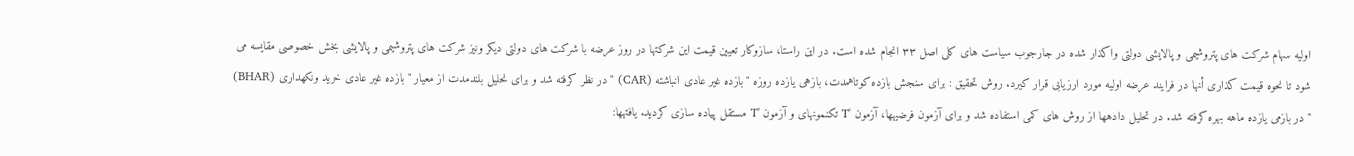اولیه سهام شرکت هاى پتروشیمى و پالایشى دولتى واکذار شده در جارجوب سیاست هاى کلى اصل ۳۳ انجام شده است. در این راستا، سازوکار تعیین قیمت این شرکتها در روز عرضه با شرکت هاى دولتى دیکر ونیز شرکت هاى پتروشیمى و پالایشى بخش خصوصى مقایسه مى شود تا نحوه قیمت کذارى أنها در فرایند عرضه اولیه مورد ارزیابى قرار کیرد. روش تحقیق : براى سنجش بازده کوتاهمدت، بازهى یازده روزه "بازده غیر عادى انباشته (CAR) "در نظر کرفته شد و براى نحلیل بلندمدت از معیار "بازده غیر عادى خرید ونکهدارى (BHAR) "در بازمى یازده ماهه بهره کرفته شد. در تحلیل دادهها از روش هاى کمى استفاده شد و براى آزمون فرضیهها، آزمون 'T تکنمونهاى و آزمون 'T مستقل پیاده سازى کردید. یافتهها: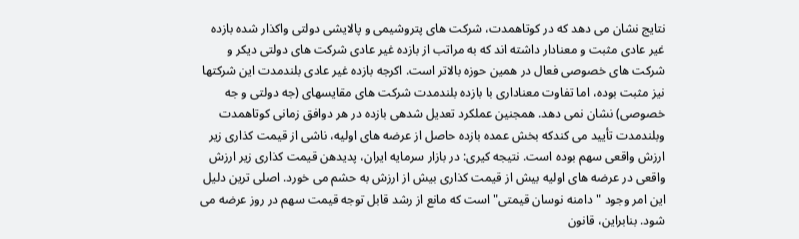نتایج نشان مى دهد که در کوتاهمدت، شرکت هاى پتروشیمى و پالایشى دولتى واکذار شده بازده غیر عادى مثبت و معنادار داشته اند که به مراتب از بازده غیر عادى شرکت هاى دولتى دیکر و شرکت هاى خصوصى فعال در همین حوزه بالاتر است. اکرجه بازده غیر عادى بلندمدت این شرکتها نیز مثبت بوده، اما تفاوت معنادارى با بازده بلندمدت شرکت هاى مقایسهاى (جه دولتى و جه خصوصى) نشان نمى دهد. همجنین عملکرد تعدیل شدهى بازده در هر دوافق زمانى کوتاهمدت وبلندمدت تأیید مى کندکه بخش عمده بازده حاصل از عرضه هاى اولیه، ناشى از قیمت کذارى زیر ارزش واقعى سهم بوده است. نتیجه کیرى: در بازار سرمایه ایران، پدیدهن قیمت کذارى زیر ارزش واقعى در عرضه هاى اولیه بیش از قیمت کذارى بیش از ارزش به حشم مى خورد. اصلى ترین دلیل این امر وجود "دامنه نوسان قیمتى" است که مانع از رشد قابل توجه قیمت سهم در روز عرضه مى شود. بنابراین، قانون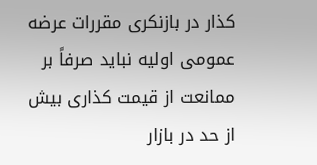کذار در بازنکرى مقررات عرضه عمومى اولیه نباید صرفاً بر ممانعت از قیمت کذارى بیش از حد در بازار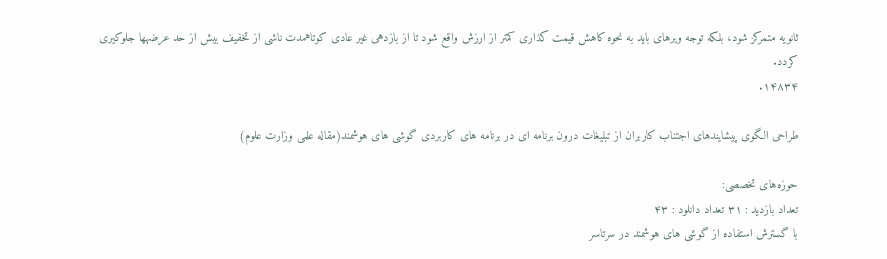ثانویه متمرکز شود، بلکه توجه ویرهاى باید به نحوه کاهش قیمت کذارى کمتر از ارزش واقع شود تا از بازدهى غیر عادى کوتاهمدت ناشى از تخفیف بیش از حد عرضهها جلوکیرى کردد.
۱۴۸۳۴.

طراحی الگوی پیشایندهای اجتناب کاربران از تبلیغات درون برنامه ای در برنامه های کاربردی گوشی های هوشمند(مقاله علمی وزارت علوم)

حوزه‌های تخصصی:
تعداد بازدید : ۳۱ تعداد دانلود : ۴۳
با گسترش استفاده از گوشی های هوشمند در سرتاسر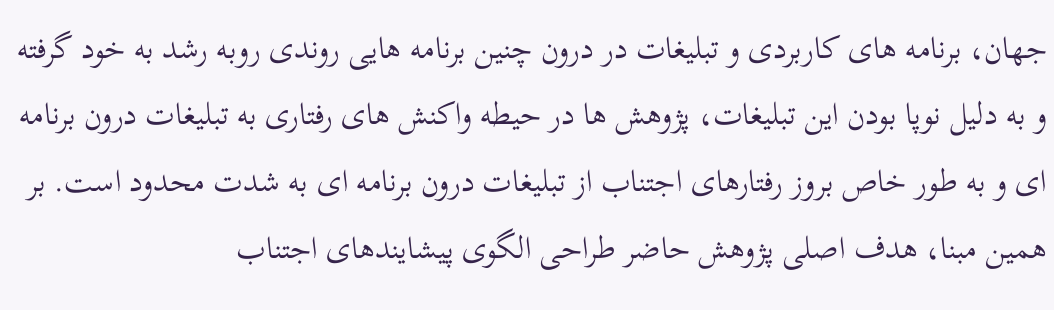جهان، برنامه های کاربردی و تبلیغات در درون چنین برنامه هایی روندی روبه رشد به خود گرفته و به دلیل نوپا بودن این تبلیغات، پژوهش ها در حیطه واکنش های رفتاری به تبلیغات درون برنامه ای و به طور خاص بروز رفتارهای اجتناب از تبلیغات درون برنامه ای به شدت محدود است. بر همین مبنا، هدف اصلی پژوهش حاضر طراحی الگوی پیشایندهای اجتناب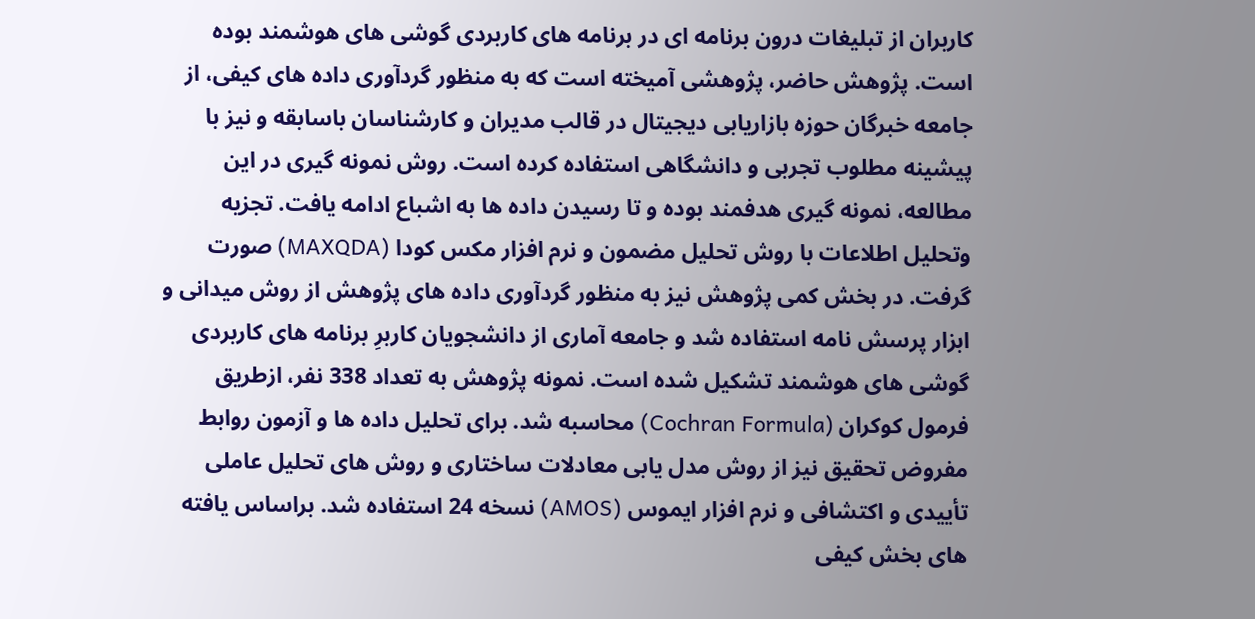کاربران از تبلیغات درون برنامه ای در برنامه های کاربردی گوشی های هوشمند بوده است. پژوهش حاضر، پژوهشی آمیخته است که به منظور گردآوری داده های کیفی، از جامعه خبرگان حوزه بازاریابی دیجیتال در قالب مدیران و کارشناسان باسابقه و نیز با پیشینه مطلوب تجربی و دانشگاهی استفاده کرده است. روش نمونه گیری در این مطالعه، نمونه گیری هدفمند بوده و تا رسیدن داده ها به اشباع ادامه یافت. تجزیه وتحلیل اطلاعات با روش تحلیل مضمون و نرم افزار مکس کودا (MAXQDA) صورت گرفت. در بخش کمی پژوهش نیز به منظور گردآوری داده های پژوهش از روش میدانی و ابزار پرسش نامه استفاده شد و جامعه آماری از دانشجویان کاربرِ برنامه های کاربردی گوشی های هوشمند تشکیل شده است. نمونه پژوهش به تعداد 338 نفر، ازطریق فرمول کوکران (Cochran Formula) محاسبه شد. برای تحلیل داده ها و آزمون روابط مفروض تحقیق نیز از روش مدل یابی معادلات ساختاری و روش های تحلیل عاملی تأییدی و اکتشافی و نرم افزار ایموس (AMOS) نسخه 24 استفاده شد. براساس یافته های بخش کیفی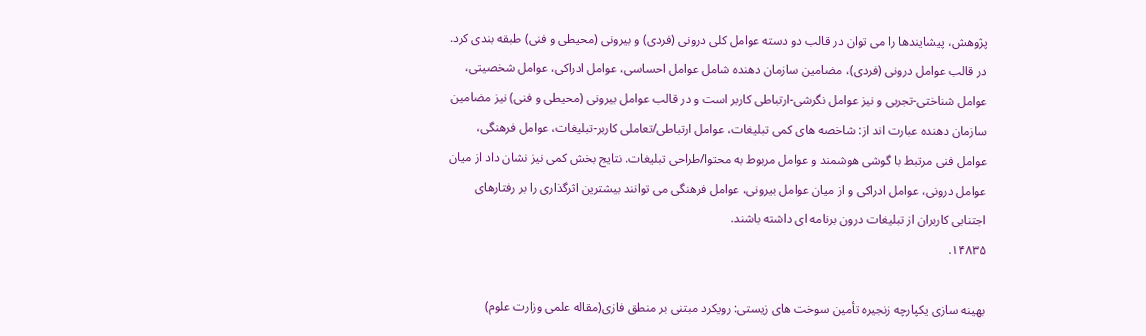پژوهش، پیشایندها را می توان در قالب دو دسته عوامل کلی درونی (فردی) و بیرونی (محیطی و فنی) طبقه بندی کرد. در قالب عوامل درونی (فردی)، مضامین سازمان دهنده شامل عوامل احساسی، عوامل ادراکی، عوامل شخصیتی، عوامل شناختی-تجربی و نیز عوامل نگرشی-ارتباطی کاربر است و در قالب عوامل بیرونی (محیطی و فنی) نیز مضامین سازمان دهنده عبارت اند از: شاخصه های کمی تبلیغات، عوامل ارتباطی/تعاملی کاربر-تبلیغات، عوامل فرهنگی، عوامل فنی مرتبط با گوشی هوشمند و عوامل مربوط به محتوا/طراحی تبلیغات. نتایج بخش کمی نیز نشان داد از میان عوامل درونی، عوامل ادراکی و از میان عوامل بیرونی، عوامل فرهنگی می توانند بیشترین اثرگذاری را بر رفتارهای اجتنابی کاربران از تبلیغات درون برنامه ای داشته باشند.
۱۴۸۳۵.

بهینه سازی یکپارچه زنجیره تأمین سوخت های زیستی: رویکرد مبتنی بر منطق فازی(مقاله علمی وزارت علوم)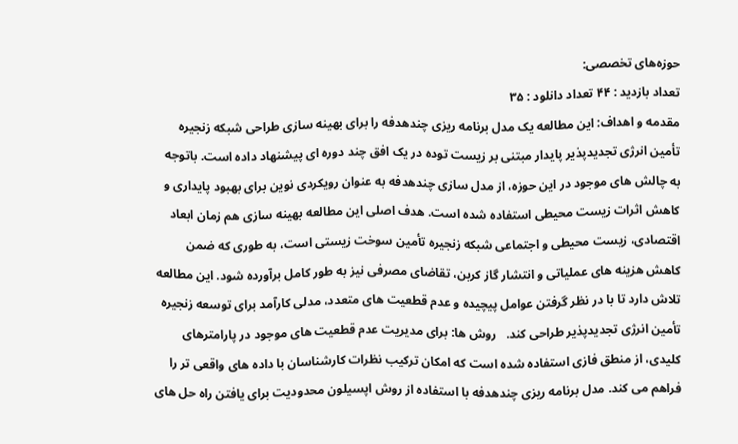حوزه‌های تخصصی:
تعداد بازدید : ۴۴ تعداد دانلود : ۳۵
مقدمه و اهداف: این مطالعه یک مدل برنامه ریزی چندهدفه را برای بهینه سازی طراحی شبکه زنجیره تأمین انرژی تجدیدپذیر پایدار مبتنی بر زیست توده در یک افق چند دوره ای پیشنهاد داده است. باتوجه به چالش های موجود در این حوزه، از مدل سازی چندهدفه به عنوان رویکردی نوین برای بهبود پایداری و کاهش اثرات زیست محیطی استفاده شده است. هدف اصلی این مطالعه بهینه سازی هم زمان ابعاد اقتصادی، زیست محیطی و اجتماعی شبکه زنجیره تأمین سوخت زیستی است، به طوری که ضمن کاهش هزینه های عملیاتی و انتشار گاز کربن، تقاضای مصرفی نیز به طور کامل برآورده شود. این مطالعه تلاش دارد تا با در نظر گرفتن عوامل پیچیده و عدم قطعیت های متعدد، مدلی کارآمد برای توسعه زنجیره تأمین انرژی تجدیدپذیر طراحی کند.   روش ها: برای مدیریت عدم قطعیت های موجود در پارامترهای کلیدی، از منطق فازی استفاده شده است که امکان ترکیب نظرات کارشناسان با داده های واقعی تر را فراهم می کند. مدل برنامه ریزی چندهدفه با استفاده از روش اپسیلون محدودیت برای یافتن راه حل های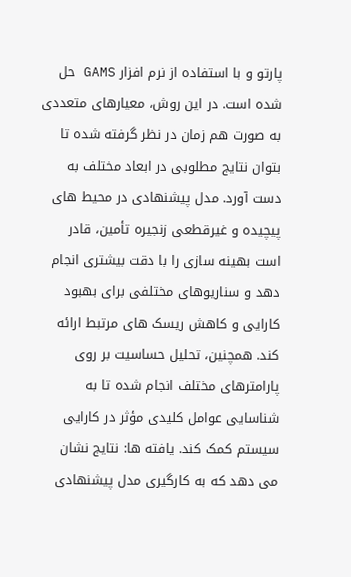پارتو و با استفاده از نرم افزار GAMS حل شده است. در این روش، معیارهای متعددی به صورت هم زمان در نظر گرفته شده تا بتوان نتایج مطلوبی در ابعاد مختلف به دست آورد. مدل پیشنهادی در محیط های پیچیده و غیرقطعی زنجیره تأمین، قادر است بهینه سازی را با دقت بیشتری انجام دهد و سناریوهای مختلفی برای بهبود کارایی و کاهش ریسک های مرتبط ارائه کند. همچنین، تحلیل حساسیت بر روی پارامترهای مختلف انجام شده تا به شناسایی عوامل کلیدی مؤثر در کارایی سیستم کمک کند. یافته ها: نتایج نشان می دهد که به کارگیری مدل پیشنهادی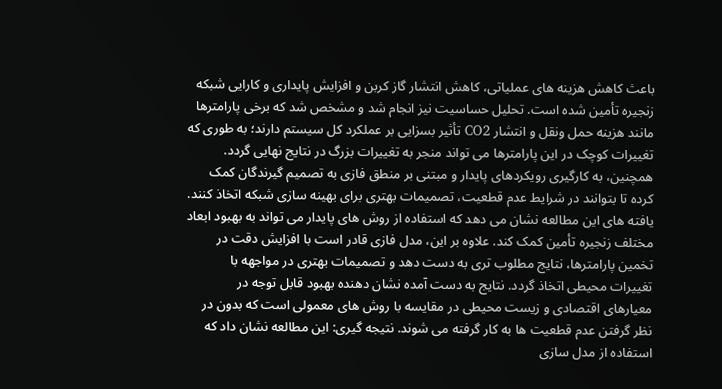باعث کاهش هزینه های عملیاتی، کاهش انتشار گاز کربن و افزایش پایداری و کارایی شبکه زنجیره تأمین شده است. تحلیل حساسیت نیز انجام شد و مشخص شد که برخی پارامترها مانند هزینه حمل ونقل و انتشار CO2 تأثیر بسزایی بر عملکرد کل سیستم دارند؛ به طوری که تغییرات کوچک در این پارامترها می تواند منجر به تغییرات بزرگ در نتایج نهایی گردد. همچنین، به کارگیری رویکردهای پایدار و مبتنی بر منطق فازی به تصمیم گیرندگان کمک کرده تا بتوانند در شرایط عدم قطعیت، تصمیمات بهتری برای بهینه سازی شبکه اتخاذ کنند. یافته های این مطالعه نشان می دهد که استفاده از روش های پایدار می تواند به بهبود ابعاد مختلف زنجیره تأمین کمک کند. علاوه بر این، مدل فازی قادر است با افزایش دقت در تخمین پارامترها، نتایج مطلوب تری به دست دهد و تصمیمات بهتری در مواجهه با تغییرات محیطی اتخاذ گردد. نتایج به دست آمده نشان دهنده بهبود قابل توجه در معیارهای اقتصادی و زیست محیطی در مقایسه با روش های معمولی است که بدون در نظر گرفتن عدم قطعیت ها به کار گرفته می شوند. نتیجه گیری: این مطالعه نشان داد که استفاده از مدل سازی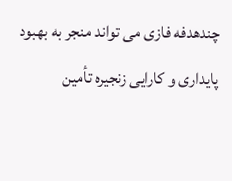چندهدفه فازی می تواند منجر به بهبود پایداری و کارایی زنجیره تأمین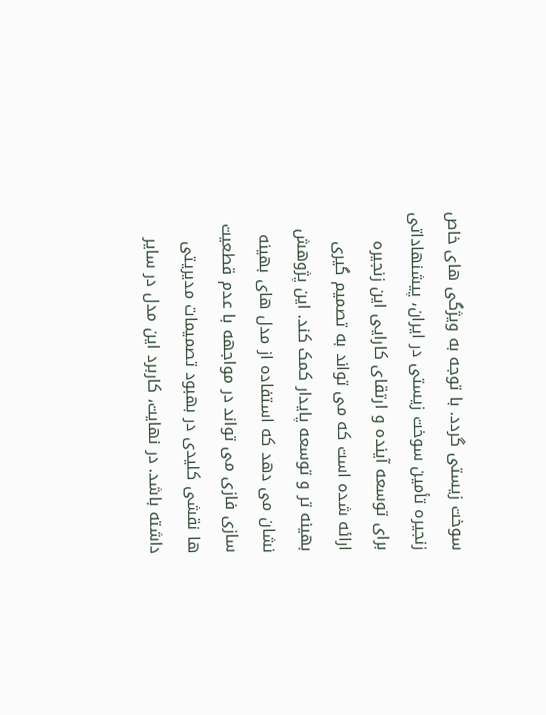سوخت زیستی گردد. با توجه به ویژگی های خاص زنجیره تأمین سوخت زیستی در ایران، پیشنهاداتی برای توسعه آینده و ارتقای کارایی این زنجیره ارائه شده است که می تواند به تصمیم گیری بهینه تر و توسعه پایدار کمک کند. این پژوهش نشان می دهد که استفاده از مدل های بهینه سازی فازی می تواند در مواجهه با عدم قطعیت ها نقشی کلیدی در بهبود تصمیمات مدیریتی داشته باشد. در نهایت، کاربرد این مدل در سایر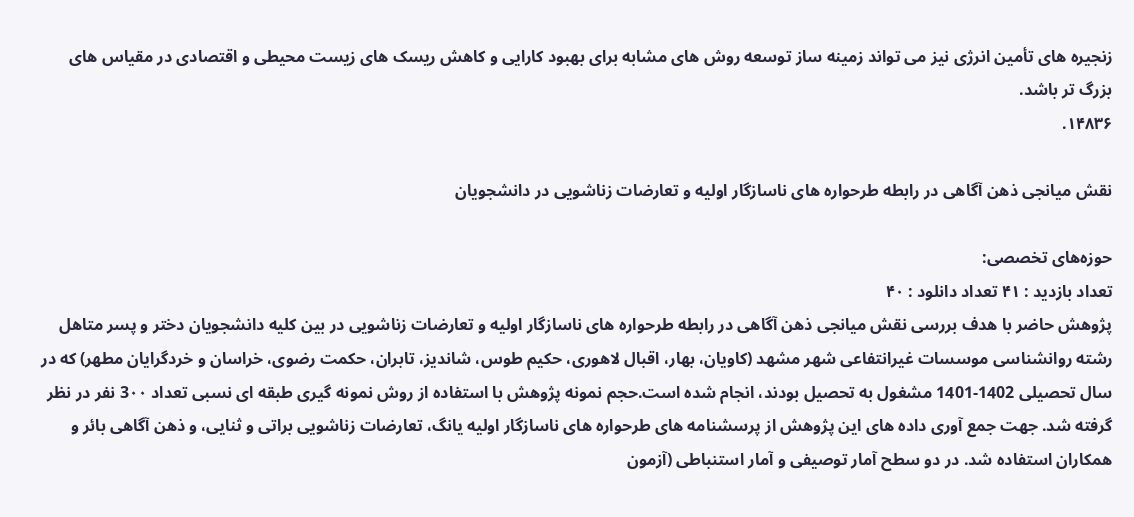زنجیره های تأمین انرژی نیز می تواند زمینه ساز توسعه روش های مشابه برای بهبود کارایی و کاهش ریسک های زیست محیطی و اقتصادی در مقیاس های بزرگ تر باشد.
۱۴۸۳۶.

نقش میانجی ذهن آگاهی در رابطه طرحواره های ناسازگار اولیه و تعارضات زناشویی در دانشجویان

حوزه‌های تخصصی:
تعداد بازدید : ۴۱ تعداد دانلود : ۴۰
پژوهش حاضر با هدف بررسی نقش میانجی ذهن آگاهی در رابطه طرحواره های ناسازگار اولیه و تعارضات زناشویی در بین کلیه دانشجویان دختر و پسر متاهل رشته روانشناسی موسسات غیرانتفاعی شهر مشهد (کاویان، بهار، اقبال لاهوری، حکیم طوس، شاندیز، تابران، حکمت رضوی، خراسان و خردگرایان مطهر) که در سال تحصیلی 1402-1401 مشغول به تحصیل بودند، انجام شده است.حجم نمونه پژوهش با استفاده از روش نمونه گیری طبقه ای نسبی تعداد 3۰۰ نفر در نظر گرفته شد. جهت جمع آوری داده های این پژوهش از پرسشنامه های طرحواره های ناسازگار اولیه یانگ، تعارضات زناشویی براتی و ثنایی، و ذهن آگاهی بائر و همکاران استفاده شد. در دو سطح آمار توصیفی و آمار استنباطی (آزمون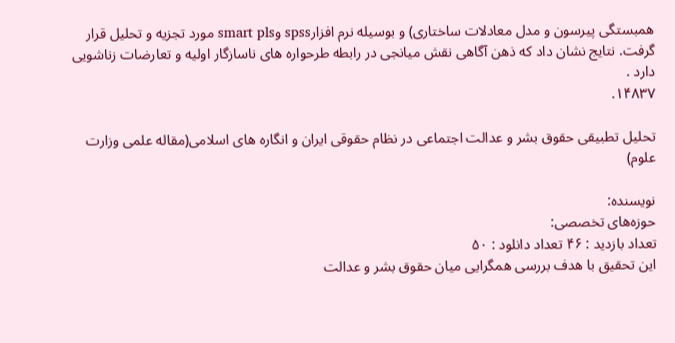همبستگی پیرسون و مدل معادلات ساختاری) و بوسیله نرم افزارspss وsmart pls مورد تجزیه و تحلیل قرار گرفت. نتایج نشان داد که ذهن آگاهی نقش میانجی در رابطه طرحواره های ناسازگار اولیه و تعارضات زناشویی دارد .
۱۴۸۳۷.

تحلیل تطبیقی حقوق بشر و عدالت اجتماعی در نظام حقوقی ایران و انگاره های اسلامی(مقاله علمی وزارت علوم)

نویسنده:
حوزه‌های تخصصی:
تعداد بازدید : ۴۶ تعداد دانلود : ۵۰
این تحقیق با هدف بررسی همگرایی میان حقوق بشر و عدالت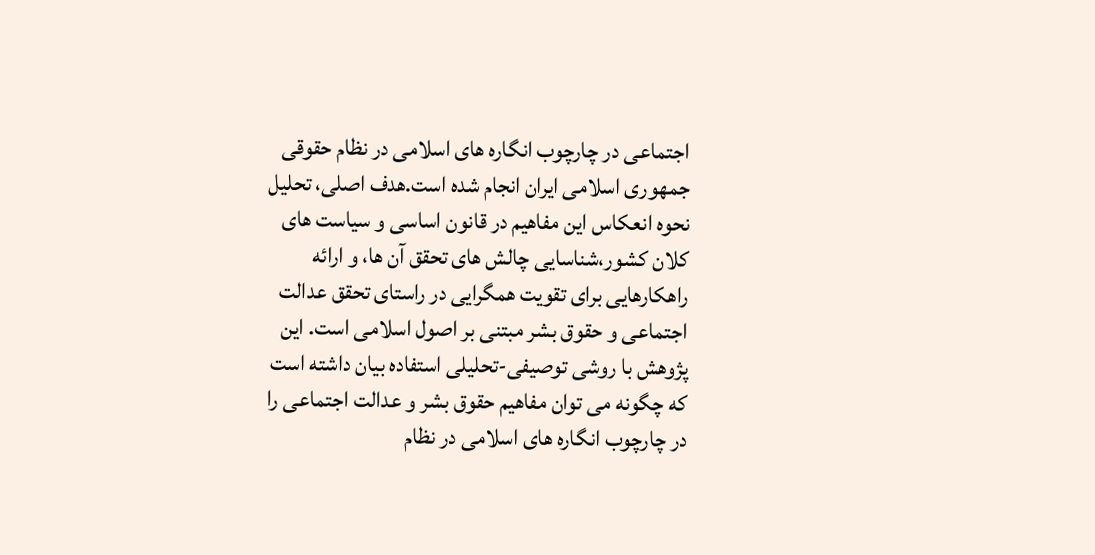اجتماعی در چارچوب انگاره های اسلامی در نظام حقوقی جمهوری اسلامی ایران انجام شده است.هدف اصلی، تحلیل نحوه انعکاس این مفاهیم در قانون اساسی و سیاست های کلان کشور،شناسایی چالش های تحقق آن ها، و ارائه راهکارهایی برای تقویت همگرایی در راستای تحقق عدالت اجتماعی و حقوق بشر مبتنی بر اصول اسلامی است. این پژوهش با روشی توصیفی-تحلیلی استفاده بیان داشته است که چگونه می توان مفاهیم حقوق بشر و عدالت اجتماعی را در چارچوب انگاره های اسلامی در نظام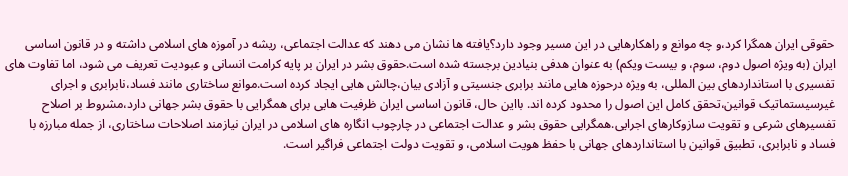حقوقی ایران همگرا کرد،و چه موانع و راهکارهایی در این مسیر وجود دارد؟یافته ها نشان می دهند که عدالت اجتماعی، ریشه در آموزه های اسلامی داشته و در قانون اساسی ایران (به ویژه اصول دوم، سوم، و بیست ویکم) به عنوان هدفی بنیادین برجسته شده است.حقوق بشر در ایران بر پایه کرامت انسانی و عبودیت تعریف می شود، اما تفاوت های تفسیری با استانداردهای بین المللی، به ویژه درحوزه هایی مانند برابری جنسیتی و آزادی بیان،چالش هایی ایجاد کرده است.موانع ساختاری مانند فساد،نابرابری و اجرای غیرسیستماتیک قوانین،تحقق کامل این اصول را محدود کرده اند. بااین حال، قانون اساسی ایران ظرفیت هایی برای همگرایی با حقوق بشر جهانی دارد،مشروط بر اصلاح تفسیرهای شرعی و تقویت سازوکارهای اجرایی.همگرایی حقوق بشر و عدالت اجتماعی در چارچوب انگاره های اسلامی در ایران نیازمند اصلاحات ساختاری، از جمله مبارزه با فساد و نابرابری، تطبیق قوانین با استانداردهای جهانی با حفظ هویت اسلامی، و تقویت دولت اجتماعی فراگیر است.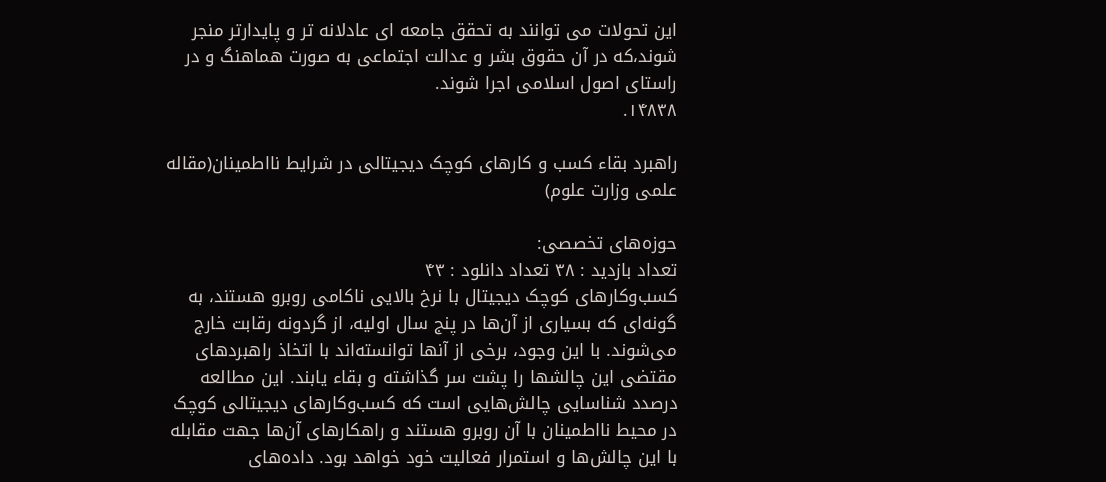این تحولات می توانند به تحقق جامعه ای عادلانه تر و پایدارتر منجر شوند،که در آن حقوق بشر و عدالت اجتماعی به صورت هماهنگ و در راستای اصول اسلامی اجرا شوند.
۱۴۸۳۸.

راهبرد بقاء کسب و کارهای کوچک دیجیتالی در شرایط نااطمینان(مقاله علمی وزارت علوم)

حوزه‌های تخصصی:
تعداد بازدید : ۳۸ تعداد دانلود : ۴۳
کسب‌وکارهای کوچک دیجیتال با نرخ بالایی ناکامی روبرو هستند، به گونه‌ای که بسیاری از آن‌ها در پنج سال اولیه، از گردونه رقابت خارج می‌شوند. با این وجود، برخی از آنها توانسته‌اند با اتخاذ راهبردهای مقتضی این چالشها را پشت سر گذاشته و بقاء یابند. این مطالعه درصدد شناسایی چالش‌هایی است که کسب‌وکارهای دیجیتالی کوچک در محیط نا‌اطمینان با آن روبرو هستند و راهکارهای آن‌ها جهت مقابله با این چالش‌ها و استمرار فعالیت خود خواهد بود. داده‌های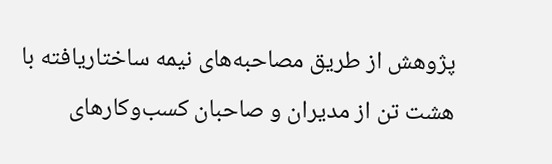پژوهش از طریق مصاحبه‌های نیمه ساختاریافته با هشت تن از مدیران و صاحبان کسب‌وکارهای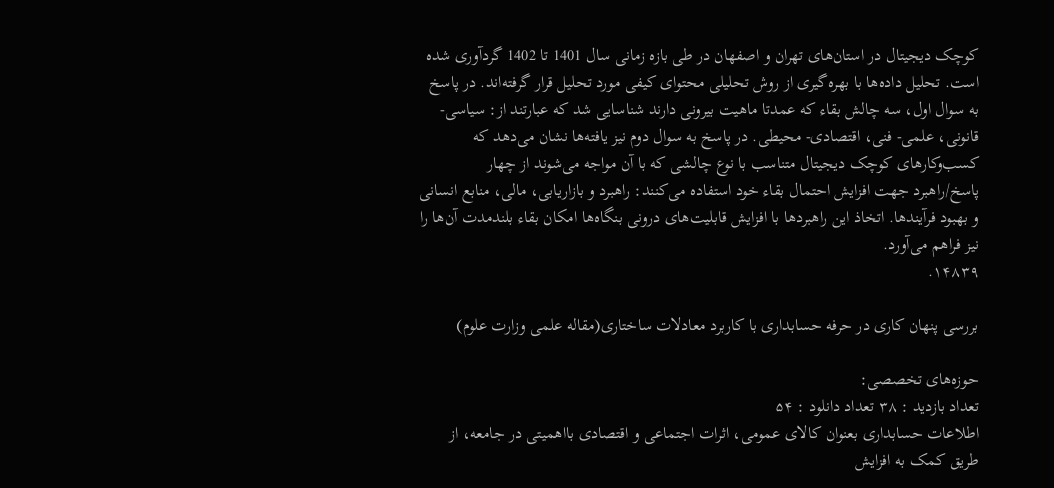کوچک دیجیتال در استان‌های تهران و اصفهان در طی بازه زمانی سال 1401 تا 1402 گردآوری شده است. تحلیل داده‌ها با بهره‌گیری از روش تحلیلی محتوای کیفی مورد تحلیل قرار گرفته‌اند. در پاسخ به سوال اول، سه چالش بقاء‌ که عمدتا ماهیت بیرونی دارند شناسایی شد که عبارتند از: سیاسی- قانونی، علمی- فنی، اقتصادی- محیطی. در پاسخ به سوال دوم نیز یافته‌ها نشان می‌دهد که کسب‌وکارهای کوچک دیجیتال متناسب با نوع چالشی که با آن‌ مواجه می‌شوند از چهار پاسخ/راهبرد جهت افزایش احتمال بقاء خود استفاده می‌کنند: راهبرد و بازاریابی، مالی، منابع انسانی و بهبود فرآیندها. اتخاذ این راهبردها با افزایش قابلیت‌های درونی بنگاه‌ها امکان بقاء بلندمدت آن‌ها را نیز فراهم می‌آورد.
۱۴۸۳۹.

بررسی پنهان کاری در حرفه حسابداری با کاربرد معادلات ساختاری(مقاله علمی وزارت علوم)

حوزه‌های تخصصی:
تعداد بازدید : ۳۸ تعداد دانلود : ۵۴
اطلاعات حسابداری بعنوان کالای عمومی، اثرات اجتماعی و اقتصادی بااهمیتی در جامعه، از طریق کمک به افزایش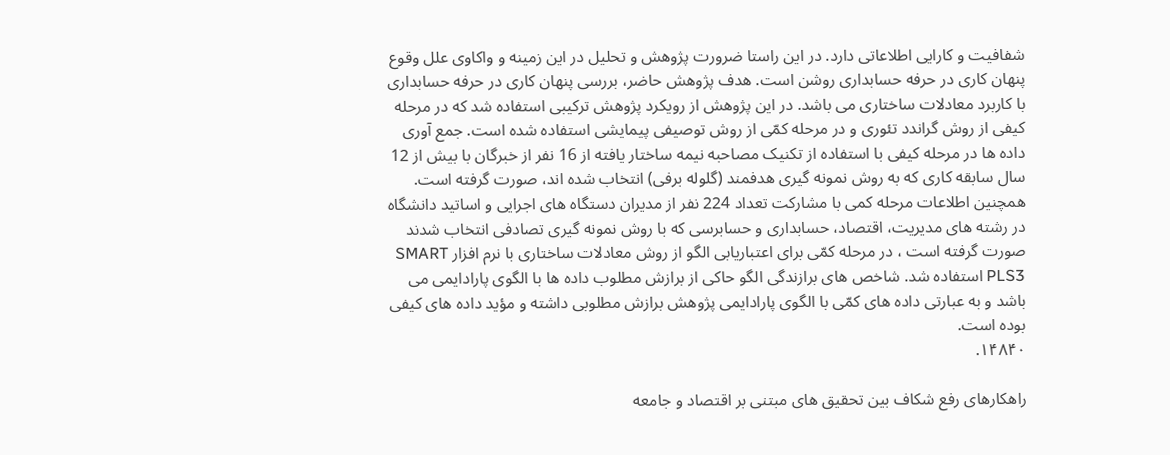شفافیت و کارایی اطلاعاتی دارد. در این راستا ضرورت پژوهش و تحلیل در این زمینه و واکاوی علل وقوع پنهان کاری در حرفه حسابداری روشن است. هدف پژوهش حاضر، بررسی پنهان کاری در حرفه حسابداری با کاربرد معادلات ساختاری می باشد. در این پژوهش از رویکرد پژوهش ترکیبی استفاده شد که در مرحله کیفی از روش گراندد تئوری و در مرحله کمّی از روش توصیفی پیمایشی استفاده شده است. جمع آوری داده ها در مرحله کیفی با استفاده از تکنیک مصاحبه نیمه ساختار یافته از 16 نفر از خبرگان با بیش از 12 سال سابقه کاری که به روش نمونه گیری هدفمند (گلوله برفی) انتخاب شده اند، صورت گرفته است. همچنین اطلاعات مرحله کمی با مشارکت تعداد 224 نفر از مدیران دستگاه های اجرایی و اساتید دانشگاه در رشته های مدیریت، اقتصاد، حسابداری و حسابرسی که با روش نمونه گیری تصادفی انتخاب شدند صورت گرفته است ، در مرحله کمّی برای اعتباریابی الگو از روش معادلات ساختاری با نرم افزار SMART PLS3 استفاده شد. شاخص های برازندگی الگو حاکی از برازش مطلوب داده ها با الگوی پارادایمی می باشد و به عبارتی داده های کمّی با الگوی پارادایمی پژوهش برازش مطلوبی داشته و مؤید داده های کیفی بوده است.
۱۴۸۴۰.

راهکارهای رفع شکاف بین تحقیق های مبتنی بر اقتصاد و جامعه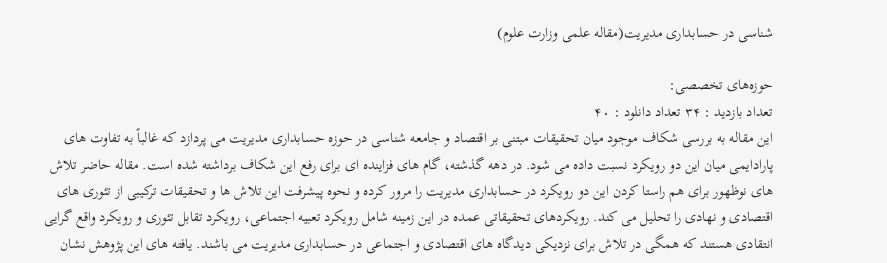شناسی در حسابداری مدیریت(مقاله علمی وزارت علوم)

حوزه‌های تخصصی:
تعداد بازدید : ۳۴ تعداد دانلود : ۴۰
این مقاله به بررسی شکاف موجود میان تحقیقات مبتنی بر اقتصاد و جامعه شناسی در حوزه حسابداری مدیریت می پردازد که غالباً به تفاوت های پارادایمی میان این دو رویکرد نسبت داده می شود. در دهه گذشته، گام های فزاینده ای برای رفع این شکاف برداشته شده است. مقاله حاضر تلاش های نوظهور برای هم راستا کردن این دو رویکرد در حسابداری مدیریت را مرور کرده و نحوه پیشرفت این تلاش ها و تحقیقات ترکیبی از تئوری های اقتصادی و نهادی را تحلیل می کند. رویکردهای تحقیقاتی عمده در این زمینه شامل رویکرد تعبیه اجتماعی، رویکرد تقابل تئوری و رویکرد واقع گرایی انتقادی هستند که همگی در تلاش برای نزدیکی دیدگاه های اقتصادی و اجتماعی در حسابداری مدیریت می باشند. یافته های این پژوهش نشان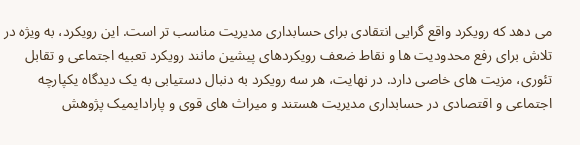می دهد که رویکرد واقع گرایی انتقادی برای حسابداری مدیریت مناسب تر است. این رویکرد، به ویژه در تلاش برای رفع محدودیت ها و نقاط ضعف رویکردهای پیشین مانند رویکرد تعبیه اجتماعی و تقابل تئوری، مزیت های خاصی دارد. در نهایت، هر سه رویکرد به دنبال دستیابی به یک دیدگاه یکپارچه اجتماعی و اقتصادی در حسابداری مدیریت هستند و میراث های قوی و پارادایمیک پژوهش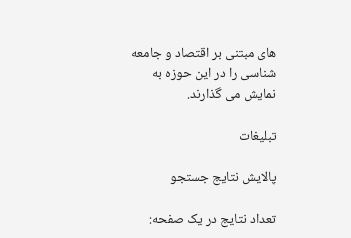های مبتنی بر اقتصاد و جامعه شناسی را در این حوزه به نمایش می گذارند.

تبلیغات

پالایش نتایج جستجو

تعداد نتایج در یک صفحه: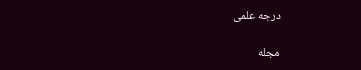درجه علمی

مجله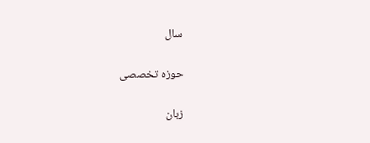سال

حوزه تخصصی

زبان